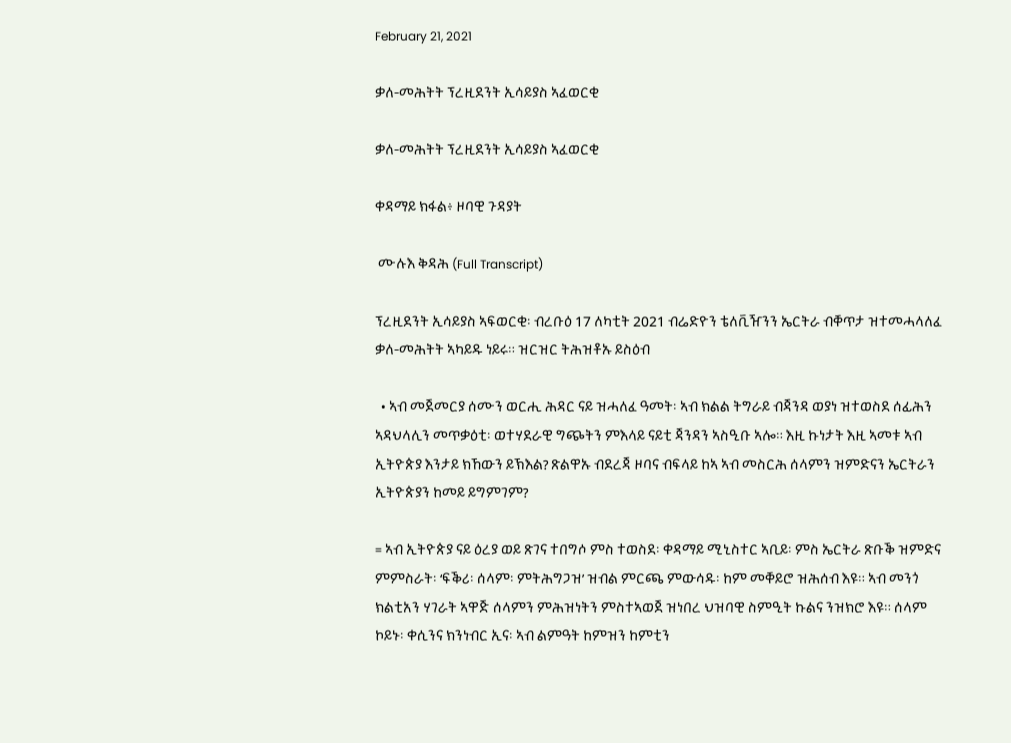February 21, 2021

ቃለ-መሕትት ፕረዚደንት ኢሳይያስ ኣፈወርቂ

ቃለ-መሕትት ፕረዚደንት ኢሳይያስ ኣፈወርቂ

ቀዳማይ ክፋል፥ ዞባዊ ጉዳያት

 ሙሉእ ቅዳሕ (Full Transcript)

ፕረዚደንት ኢሳይያስ ኣፍወርቂ፡ ብረቡዕ 17 ለካቲት 2021 ብሬድዮን ቴለቪዥንን ኤርትራ ብቐጥታ ዝተመሓላለፈ ቃለ-መሕትት ኣካይዱ ነይሩ። ዝርዝር ትሕዝቶኡ ይስዕብ

  • ኣብ መጀመርያ ሰሙን ወርሒ ሕዳር ናይ ዝሓለፈ ዓመት፡ ኣብ ክልል ትግራይ ብጃንዳ ወያነ ዝተወስደ ሰፊሕን ኣዳህላሊን መጥቃዕቲ፡ ወተሃደራዊ ግጭትን ምእላይ ናይቲ ጃንዳን ኣስዒቡ ኣሎ። እዚ ኩነታት እዚ ኣመቱ ኣብ ኢትዮጵያ እንታይ ክኸውን ይኽእል? ጽልዋኡ ብደረጃ ዞባና ብፍላይ ከኣ ኣብ መስርሕ ሰላምን ዝምድናን ኤርትራን ኢትዮጵያን ከመይ ይግምገም?

= ኣብ ኢትዮጵያ ናይ ዕረያ ወይ ጽገና ተበግሶ ምስ ተወስደ፡ ቀዳማይ ሚኒስተር ኣቢይ፡ ምስ ኤርትራ ጽቡቕ ዝምድና ምምስራት፡ ‘ፍቕሪ፡ ሰላም፡ ምትሕግጋዝ’ ዝብል ምርጫ ምውሳዱ፡ ከም መቐይሮ ዝሕሰብ እዩ። ኣብ መንጎ ክልቲአን ሃገራት ኣዋጅ ሰላምን ምሕዝነትን ምስተኣወጀ ዝነበረ ህዝባዊ ስምዒት ኩልና ንዝክሮ እዩ። ሰላም ኮይኑ፡ ቀሲንና ክንነብር ኢና፡ ኣብ ልምዓት ከምዝን ከምቲን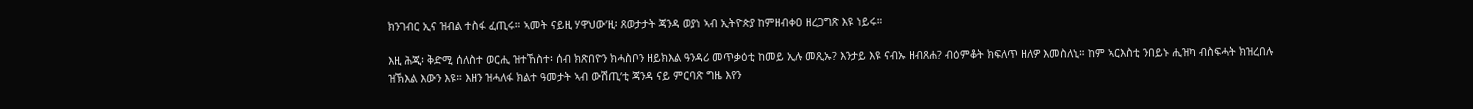ክንገብር ኢና ዝብል ተስፋ ፈጢሩ። ኣመት ናይዚ ሃዋህው’ዚ፡ ጸወታታት ጃንዳ ወያነ ኣብ ኢትዮጵያ ከምዘብቀዐ ዘረጋግጽ እዩ ነይሩ።

እዚ ሕጂ፡ ቅድሚ ሰለስተ ወርሒ ዝተኸስተ፡ ሰብ ክጽበዮን ክሓስቦን ዘይክእል ዓንዳሪ መጥቃዕቲ ከመይ ኢሉ መጺኡ? እንታይ እዩ ናብኡ ዘብጸሐ? ብዕምቆት ክፍለጥ ዘለዎ እመስለኒ። ከም ኣርእስቲ ንበይኑ ሒዝካ ብስፍሓት ክዝረበሉ ዝኽእል እውን እዩ። እዘን ዝሓለፋ ክልተ ዓመታት ኣብ ውሽጢ’ቲ ጃንዳ ናይ ምርባጽ ግዜ እየን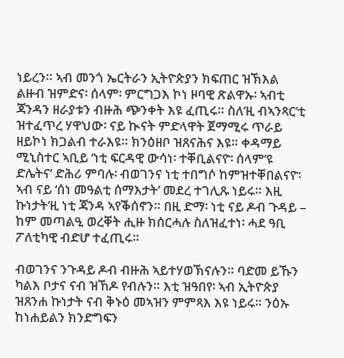ነይረን። ኣብ መንጎ ኤርትራን ኢትዮጵያን ክፍጠር ዝኽእል ልዙብ ዝምድና፡ ሰላም፡ ምርግጋእ ኮነ ዞባዊ ጽልዋኡ፡ ኣብቲ ጃንዳን ዘራያቱን ብዙሕ ጭንቀት እዩ ፈጢሩ። ስለ’ዚ ብኣንጻር’ቲ ዝተፈጥረ ሃዋህው፡ ናይ ኲናት ምድላዋት ጀማሚሩ ጥራይ ዘይኮነ ክጋልብ ተራእዩ። ክንዕዘቦ ዝጸናሕና እዩ። ቀዳማይ ሚኒስተር ኣቢይ ‘ነቲ ፍርዳዊ ውሳነ፡ ተቐቢልናዮ፡ ሰላም’ዩ ድሌትና’ ድሕሪ ምባሉ፡ ብወገንና ነቲ ተበግሶ ከምዝተቐበልናዮ፡ ኣብ ናይ ‘ሰነ መዓልቲ ሰማእታት’ መደረ ተገሊጹ ነይሩ። እዚ ኩነታት’ዚ ነቲ ጃንዳ ኣየቕሰኖን። በዚ ድማ፡ ነቲ ናይ ዶብ ጉዳይ – ከም መጣልዒ ወረቐት ሒዙ ክሰርሓሉ ስለዝፈተነ፡ ሓደ ዓቢ ፖለቲካዊ ብድሆ ተፈጢሩ።

ብወገንና ንጉዳይ ዶብ ብዙሕ ኣይተሃወኽናሉን። ባድመ ይኹን ካልእ ቦታና ናብ ዝኸዶ የብሉን። እቲ ዝዓበየ፡ ኣብ ኢትዮጵያ ዝጸንሐ ኩነታት ናብ ቅኑዕ መኣዝን ምምጻእ እዩ ነይሩ። ንዕኡ ከነሐይልን ክንድግፍን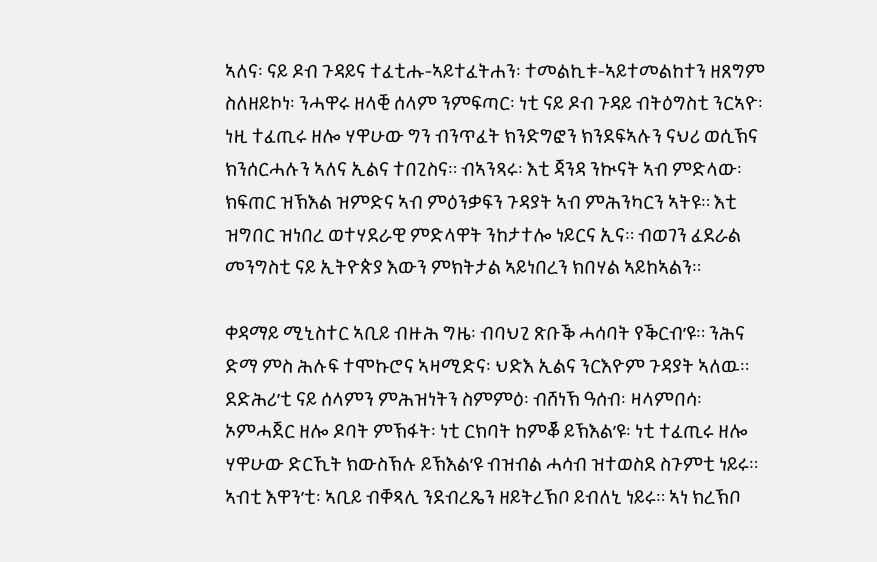ኣለና፡ ናይ ዶብ ጉዳይና ተፈቲሑ-ኣይተፈትሐን፡ ተመልኪቱ-ኣይተመልከተን ዘጸግም ስለዘይኮነ፡ ንሓዋሩ ዘላቒ ሰላም ንምፍጣር፡ ነቲ ናይ ዶብ ጉዳይ ብትዕግስቲ ንርኣዮ፡ ነዚ ተፈጢሩ ዘሎ ሃዋሁው ግን ብንጥፈት ክንድግፎን ክንደፍኣሉን ናህሪ ወሲኽና ክንሰርሓሉን ኣለና ኢልና ተበጊስና። ብኣንጻሩ፡ እቲ ጃንዳ ንኲናት ኣብ ምድላው፡ ክፍጠር ዝኽእል ዝምድና ኣብ ምዕንቃፍን ጉዳያት ኣብ ምሕንካርን ኣትዩ። እቲ ዝግበር ዝነበረ ወተሃደራዊ ምድላዋት ንከታተሎ ነይርና ኢና። ብወገን ፈደራል መንግስቲ ናይ ኢትዮጵያ እውን ምክትታል ኣይነበረን ክበሃል ኣይከኣልን።

ቀዳማይ ሚኒስተር ኣቢይ ብዙሕ ግዜ፡ ብባህጊ ጽቡቕ ሓሳባት የቕርብ’ዩ። ንሕና ድማ ምስ ሕሉፍ ተሞኩሮና ኣዛሚድና፡ ህድእ ኢልና ንርእዮም ጉዳያት ኣለዉ። ደድሕሪ’ቲ ናይ ሰላምን ምሕዝነትን ስምምዕ፡ ብሸነኽ ዓሰብ፡ ዛላምበሳ፡ ኦምሓጀር ዘሎ ዶባት ምኽፋት፡ ነቲ ርክባት ከምቖ ይኽእል’ዩ፡ ነቲ ተፈጢሩ ዘሎ ሃዋሁው ድርኺት ክውስኽሉ ይኽእል’ዩ ብዝብል ሓሳብ ዝተወስደ ስጉምቲ ነይሩ። ኣብቲ እዋን’ቲ፡ ኣቢይ ብቐጻሊ ንደብረጼን ዘይትረኽቦ ይብለኒ ነይሩ። ኣነ ክረኽቦ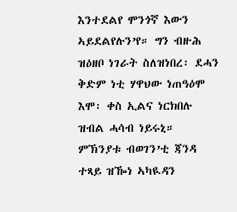እንተደልየ ሞንጎኛ እውን ኣይደልየሉን’የ። ግን ብዙሕ ዝዕዘቦ ነገራት ስለዝነበረ፡ ደሓን ቅድም ነቲ ሃዋህው ነጠዓዕሞ እሞ፡ ቀስ ኢልና ነርክበሉ ዝብል ሓሳብ ነይሩኒ። ምኽንያቱ ብወገን’ቲ ጃንዳ ተጻይ ዝዀነ ኣካዪዳን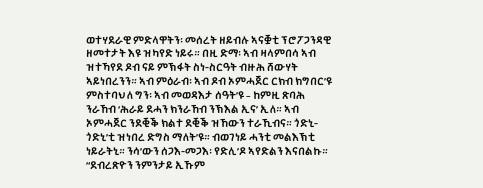ወተሃደራዊ ምድላዋትን፡ መሰረት ዘይብሉ ኣናቛቲ ፕሮፖጋንዳዊ ዘመተታት እዩ ዝካየድ ነይሩ። በዚ ድማ፡ ኣብ ዛላምበሳ ኣብ ዝተኻየደ ዶብ ናይ ምኽፋት ስነ-ስርዓት ብዙሕ ሸውሃት ኣይነበረንን። ኣብ ምዕራብ፡ ኣብ ዶብ ኦምሓጀር ርክብ ክግበር’ዩ ምስተባህለ ግን፡ ኣብ መወዳእታ ሰዓት’ዩ – ከምዚ ጽባሕ ንራኸብ ‘ሕራይ ደሓን ክንራኸብ ንኽእል ኢና’ ኢለ። ኣብ ኦምሓጀር ንደቒቕ ክልተ ደቒቕ ዝኸውን ተራኺብና። ጎድኒ-ጎድኒ’ቲ ዝነበረ ድግስ ማለት’ዩ። ብወገነይ ሓንቲ መልእኽቲ ነይራትኒ። ንሳ’ውን ሰጋእ-መጋእ፡ የድሊ’ዶ ኣየድልን እናበልኩ። “ደብረጽዮን ንምንታይ ኢኹም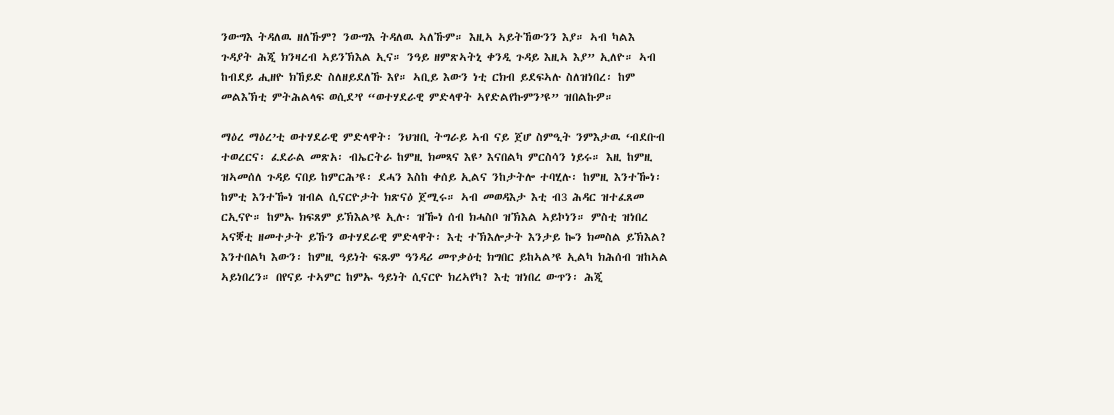ንውግእ ትዳለዉ ዘለኹም? ንውግእ ትዳለዉ ኣለኹም። እዚኣ ኣይትኸውንን እያ። ኣብ ካልእ ጉዳያት ሕጂ ክንዛረብ ኣይንኽእል ኢና። ንዓይ ዘምጽኣትኒ ቀንዲ ጉዳይ እዚኣ እያ” ኢለዮ። ኣብ ከብደይ ሒዘዮ ክኸይድ ስለዘይደለኹ እየ። ኣቢይ እውን ነቲ ርክብ ይደፍኣሉ ስለዝነበረ፡ ከም መልእኽቲ ምትሕልላፍ ወሲደ’የ “ወተሃደራዊ ምድላዋት ኣየድልየኩምን’ዩ” ዝበልኩዎ።

ማዕረ ማዕረ’ቲ ወተሃደራዊ ምድላዋት፡ ንህዝቢ ትግራይ ኣብ ናይ ጀሆ ስምዒት ንምእታዉ ‘ብደቡብ ተወረርና፡ ፈደራል መጽአ፡ ብኤርትራ ከምዚ ክመጻና እዩ’ እናበልካ ምርስሳን ነይሩ። እዚ ከምዚ ዝኣመሰለ ጉዳይ ናበይ ከምርሕ’ዩ፡ ደሓን እስከ ቀሰይ ኢልና ንከታትሎ ተባሂሉ፡ ከምዚ እንተዀነ፡ ከምቲ እንተዀነ ዝብል ሲናርዮታት ክጽናዕ ጀሚሩ። ኣብ መወዳእታ እቲ ብ3 ሕዳር ዝተፈጸመ ርኢናዮ። ከምኡ ክፍጸም ይኽእል’ዩ ኢሉ፡ ዝዀነ ሰብ ክሓስቦ ዝኽእል ኣይኮነን። ምስቲ ዝነበረ ኣናቛቲ ዘመተታት ይኹን ወተሃደራዊ ምድላዋት፡ እቲ ተኽእሎታት እንታይ ኰን ክመስል ይኽእል? እንተበልካ እውን፡ ከምዚ ዓይነት ፍጹም ዓንዳሪ መጥቃዕቲ ክግበር ይከኣል’ዩ ኢልካ ክሕሰብ ዝከኣል ኣይነበረን። በየናይ ተኣምር ከምኡ ዓይነት ሲናርዮ ክረኣየካ? እቲ ዝነበረ ውጥን፡ ሕጂ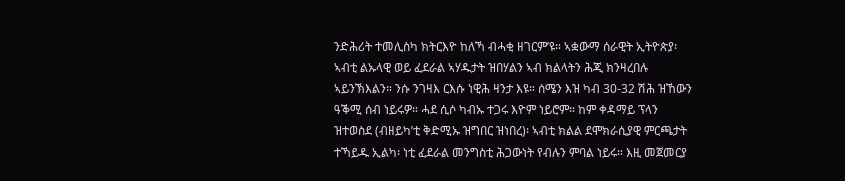ንድሕሪት ተመሊስካ ክትርእዮ ከለኻ ብሓቂ ዘገርም’ዩ። ኣቋውማ ሰራዊት ኢትዮጵያ፡ ኣብቲ ልኡላዊ ወይ ፈደራል ኣሃዱታት ዝበሃልን ኣብ ክልላትን ሕጂ ክንዛረበሉ ኣይንኽእልን። ንሱ ንገዛእ ርእሱ ነዊሕ ዛንታ እዩ። ሰሜን እዝ ካብ 30-32 ሽሕ ዝኸውን ዓቕሚ ሰብ ነይሩዎ። ሓደ ሲሶ ካብኡ ተጋሩ እዮም ነይሮም። ከም ቀዳማይ ፕላን ዝተወስደ (ብዘይካ’ቲ ቅድሚኡ ዝግበር ዝነበረ)፡ ኣብቲ ክልል ደሞክራሲያዊ ምርጫታት ተኻይዱ ኢልካ፡ ነቲ ፈደራል መንግስቲ ሕጋውነት የብሉን ምባል ነይሩ። እዚ መጀመርያ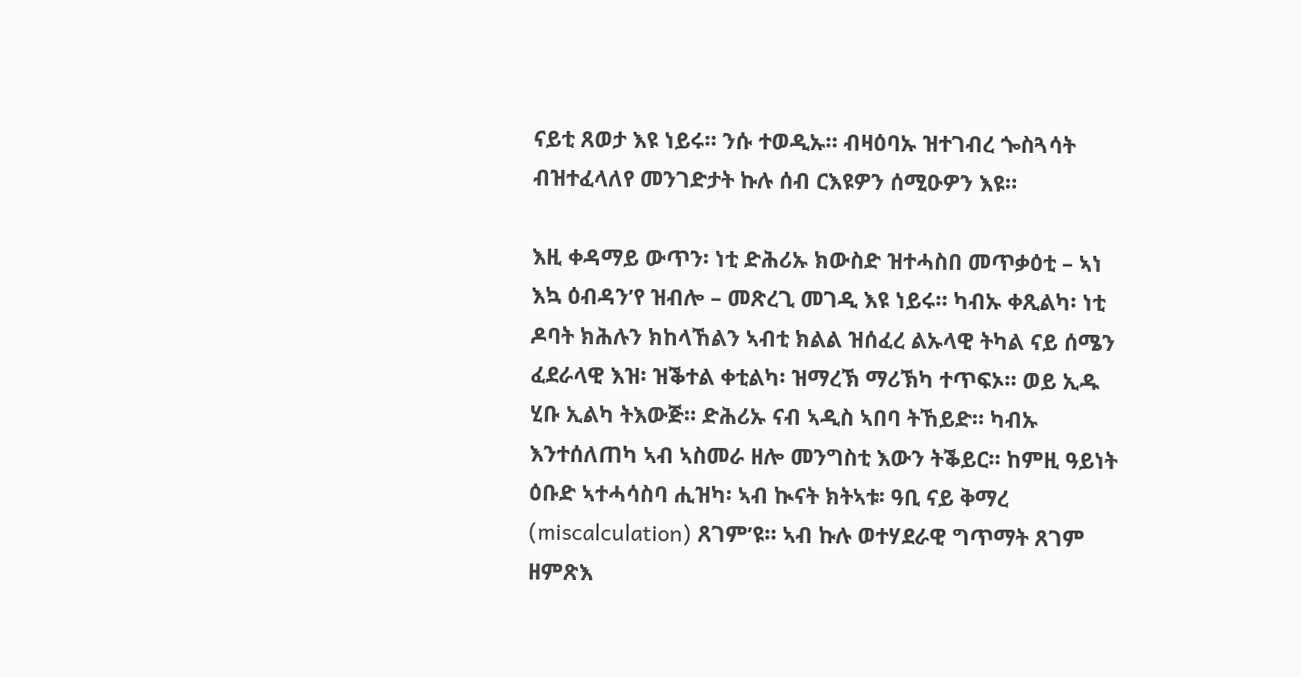ናይቲ ጸወታ እዩ ነይሩ። ንሱ ተወዲኡ። ብዛዕባኡ ዝተገብረ ጐስጓሳት ብዝተፈላለየ መንገድታት ኩሉ ሰብ ርእዩዎን ሰሚዑዎን እዩ።

እዚ ቀዳማይ ውጥን፡ ነቲ ድሕሪኡ ክውስድ ዝተሓስበ መጥቃዕቲ – ኣነ እኳ ዕብዳን’የ ዝብሎ – መጽረጊ መገዲ እዩ ነይሩ። ካብኡ ቀጺልካ፡ ነቲ ዶባት ክሕሉን ክከላኸልን ኣብቲ ክልል ዝሰፈረ ልኡላዊ ትካል ናይ ሰሜን ፈደራላዊ እዝ፡ ዝቕተል ቀቲልካ፡ ዝማረኽ ማሪኽካ ተጥፍኦ። ወይ ኢዱ ሂቡ ኢልካ ትእውጅ። ድሕሪኡ ናብ ኣዲስ ኣበባ ትኸይድ። ካብኡ እንተሰለጠካ ኣብ ኣስመራ ዘሎ መንግስቲ እውን ትቕይር። ከምዚ ዓይነት ዕቡድ ኣተሓሳስባ ሒዝካ፡ ኣብ ኲናት ክትኣቱ፡ ዓቢ ናይ ቅማረ (miscalculation) ጸገም’ዩ። ኣብ ኩሉ ወተሃደራዊ ግጥማት ጸገም ዘምጽእ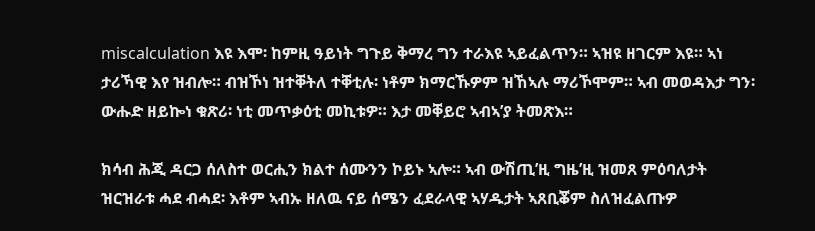miscalculation እዩ እሞ፡ ከምዚ ዓይነት ግጉይ ቅማረ ግን ተራእዩ ኣይፈልጥን። ኣዝዩ ዘገርም እዩ። ኣነ ታሪኻዊ እየ ዝብሎ። ብዝኾነ ዝተቐትለ ተቐቲሉ፡ ነቶም ክማርኹዎም ዝኸኣሉ ማሪኾሞም። ኣብ መወዳእታ ግን፡ ውሑድ ዘይኰነ ቁጽሪ፡ ነቲ መጥቃዕቲ መኪቱዎ። እታ መቐይሮ ኣብኣ’ያ ትመጽእ።

ክሳብ ሕጂ ዳርጋ ሰለስተ ወርሒን ክልተ ሰሙንን ኮይኑ ኣሎ። ኣብ ውሽጢ’ዚ ግዜ’ዚ ዝመጸ ምዕባለታት ዝርዝራቱ ሓደ ብሓደ፡ እቶም ኣብኡ ዘለዉ ናይ ሰሜን ፈደራላዊ ኣሃዱታት ኣጸቢቖም ስለዝፈልጡዎ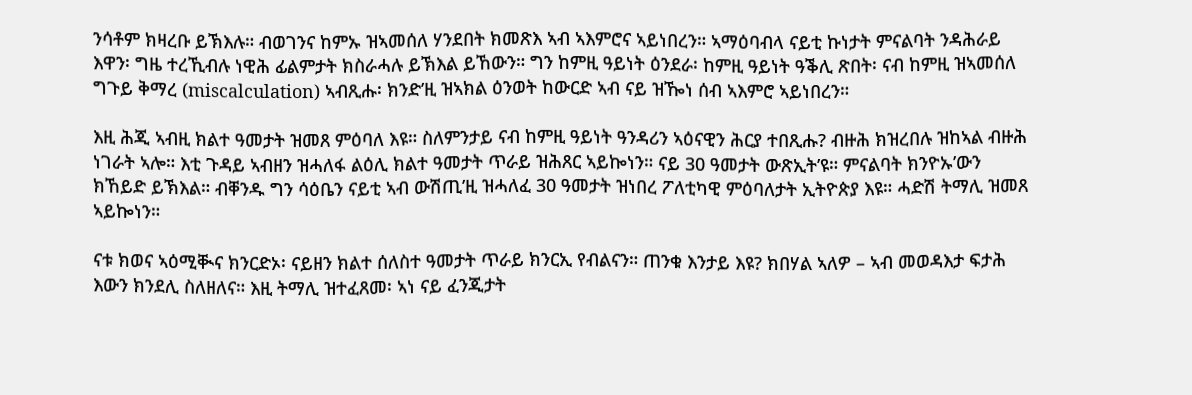ንሳቶም ክዛረቡ ይኽእሉ። ብወገንና ከምኡ ዝኣመሰለ ሃንደበት ክመጽእ ኣብ ኣእምሮና ኣይነበረን። ኣማዕባብላ ናይቲ ኩነታት ምናልባት ንዳሕራይ እዋን፡ ግዜ ተረኺብሉ ነዊሕ ፊልምታት ክስራሓሉ ይኽእል ይኸውን። ግን ከምዚ ዓይነት ዕንደራ፡ ከምዚ ዓይነት ዓቕሊ ጽበት፡ ናብ ከምዚ ዝኣመሰለ ግጉይ ቅማረ (miscalculation) ኣብጺሑ፡ ክንድ’ዚ ዝኣክል ዕንወት ከውርድ ኣብ ናይ ዝዀነ ሰብ ኣእምሮ ኣይነበረን።

እዚ ሕጂ ኣብዚ ክልተ ዓመታት ዝመጸ ምዕባለ እዩ። ስለምንታይ ናብ ከምዚ ዓይነት ዓንዳሪን ኣዕናዊን ሕርያ ተበጺሑ? ብዙሕ ክዝረበሉ ዝከኣል ብዙሕ ነገራት ኣሎ። እቲ ጉዳይ ኣብዘን ዝሓለፋ ልዕሊ ክልተ ዓመታት ጥራይ ዝሕጸር ኣይኰነን። ናይ 30 ዓመታት ውጽኢት’ዩ። ምናልባት ክንዮኡ’ውን ክኸይድ ይኽእል። ብቐንዱ ግን ሳዕቤን ናይቲ ኣብ ውሽጢ’ዚ ዝሓለፈ 30 ዓመታት ዝነበረ ፖለቲካዊ ምዕባለታት ኢትዮጵያ እዩ። ሓድሽ ትማሊ ዝመጸ ኣይኰነን።

ናቱ ክወና ኣዕሚቚና ክንርድኦ፡ ናይዘን ክልተ ሰለስተ ዓመታት ጥራይ ክንርኢ የብልናን። ጠንቁ እንታይ እዩ? ክበሃል ኣለዎ – ኣብ መወዳእታ ፍታሕ እውን ክንደሊ ስለዘለና። እዚ ትማሊ ዝተፈጸመ፡ ኣነ ናይ ፈንጂታት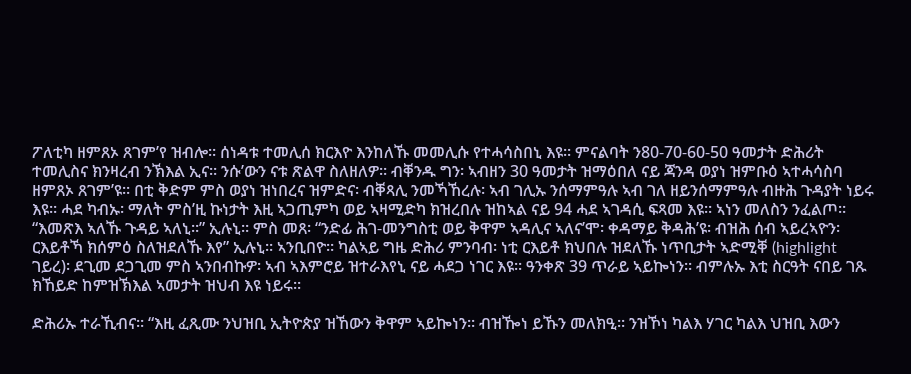ፖለቲካ ዘምጸኦ ጸገም’የ ዝብሎ። ሰነዳቱ ተመሊሰ ክርእዮ እንከለኹ መመሊሱ የተሓሳስበኒ እዩ። ምናልባት ን80-70-60-50 ዓመታት ድሕሪት ተመሊስና ክንዛረብ ንኽእል ኢና። ንሱ’ውን ናቱ ጽልዋ ስለዘለዎ። ብቐንዱ ግን፡ ኣብዘን 30 ዓመታት ዝማዕበለ ናይ ጃንዳ ወያነ ዝምቡዕ ኣተሓሳስባ ዘምጸኦ ጸገም’ዩ። በቲ ቅድም ምስ ወያነ ዝነበረና ዝምድና፡ ብቐጻሊ ንመኻኸረሉ፡ ኣብ ገሊኡ ንሰማምዓሉ ኣብ ገለ ዘይንሰማምዓሉ ብዙሕ ጉዳያት ነይሩ እዩ። ሓደ ካብኡ፡ ማለት ምስ’ዚ ኩነታት እዚ ኣጋጢምካ ወይ ኣዛሚድካ ክዝረበሉ ዝከኣል ናይ 94 ሓደ ኣገዳሲ ፍጻመ እዩ። ኣነን መለስን ንፈልጦ። “እመጽእ ኣለኹ ጉዳይ ኣለኒ።” ኢሉኒ። ምስ መጸ፡ “ንድፊ ሕገ-መንግስቲ ወይ ቅዋም ኣዳሊና ኣለና’ሞ፡ ቀዳማይ ቅዳሕ’ዩ፡ ብዝሕ ሰብ ኣይረኣዮን፡ ርእይቶኻ ክሰምዕ ስለዝደለኹ እየ” ኢሉኒ። ኣንቢበዮ። ካልኣይ ግዜ ድሕሪ ምንባብ፡ ነቲ ርእይቶ ክህበሉ ዝደለኹ ነጥቢታት ኣድሚቐ (highlight ገይረ)፡ ደጊመ ደጋጊመ ምስ ኣንበብኩዎ፡ ኣብ ኣእምሮይ ዝተራእየኒ ናይ ሓደጋ ነገር እዩ። ዓንቀጽ 39 ጥራይ ኣይኰነን። ብምሉኡ እቲ ስርዓት ናበይ ገጹ ክኸይድ ከምዝኽእል ኣመታት ዝህብ እዩ ነይሩ።

ድሕሪኡ ተራኺብና። “እዚ ፈጺሙ ንህዝቢ ኢትዮጵያ ዝኸውን ቅዋም ኣይኰነን። ብዝዀነ ይኹን መለክዒ። ንዝኾነ ካልእ ሃገር ካልእ ህዝቢ እውን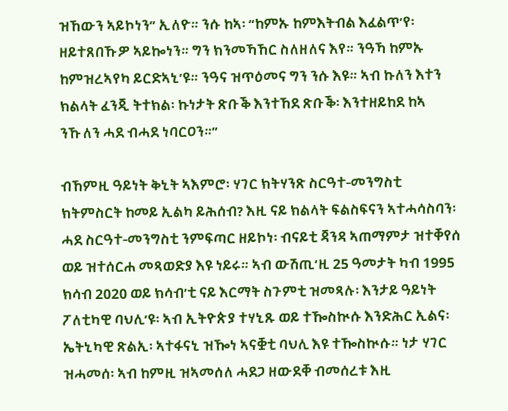ዝኸውን ኣይኮነን” ኢለዮ። ንሱ ከኣ፡ “ከምኡ ከምእትብል እፈልጥ’የ፡ ዘይተጸበኹዎ ኣይኰነን። ግን ክንመኻኸር ስለዘለና እየ። ንዓኻ ከምኡ ከምዝረኣየካ ይርድኣኒ’ዩ። ንዓና ዝጥዕመና ግን ንሱ እዩ። ኣብ ኩለን እተን ክልላት ፈንጂ ትተክል፡ ኩነታት ጽቡቕ እንተኸደ ጽቡቕ፡ እንተዘይከደ ከኣ ንኹለን ሓደ ብሓደ ነባርዐን።”

ብኸምዚ ዓይነት ቅኒት ኣእምሮ፡ ሃገር ክትሃንጽ ስርዓተ-መንግስቲ ክትምስርት ከመይ ኢልካ ይሕሰብ? እዚ ናይ ክልላት ፍልስፍናን ኣተሓሳስባን፡ ሓደ ስርዓተ-መንግስቲ ንምፍጣር ዘይኮነ፡ ብናይቲ ጃንዳ ኣጠማምታ ዝተቐየሰ ወይ ዝተሰርሐ መጻወድያ እዩ ነይሩ። ኣብ ውሽጢ’ዚ 25 ዓመታት ካብ 1995 ክሳብ 2020 ወይ ክሳብ’ቲ ናይ እርማት ስጉምቲ ዝመጻሉ፡ እንታይ ዓይነት ፖለቲካዊ ባህሊ’ዩ፡ ኣብ ኢትዮጵያ ተሃኒጹ ወይ ተዀስኲሱ እንድሕር ኢልና፡ ኤትኒካዊ ጽልኢ፡ ኣተፋናኒ ዝዀነ ኣናቛቲ ባህሊ እዩ ተዀስኲሱ። ነታ ሃገር ዝሓመሰ፡ ኣብ ከምዚ ዝኣመሰለ ሓደጋ ዘውደቐ ብመሰረቱ እዚ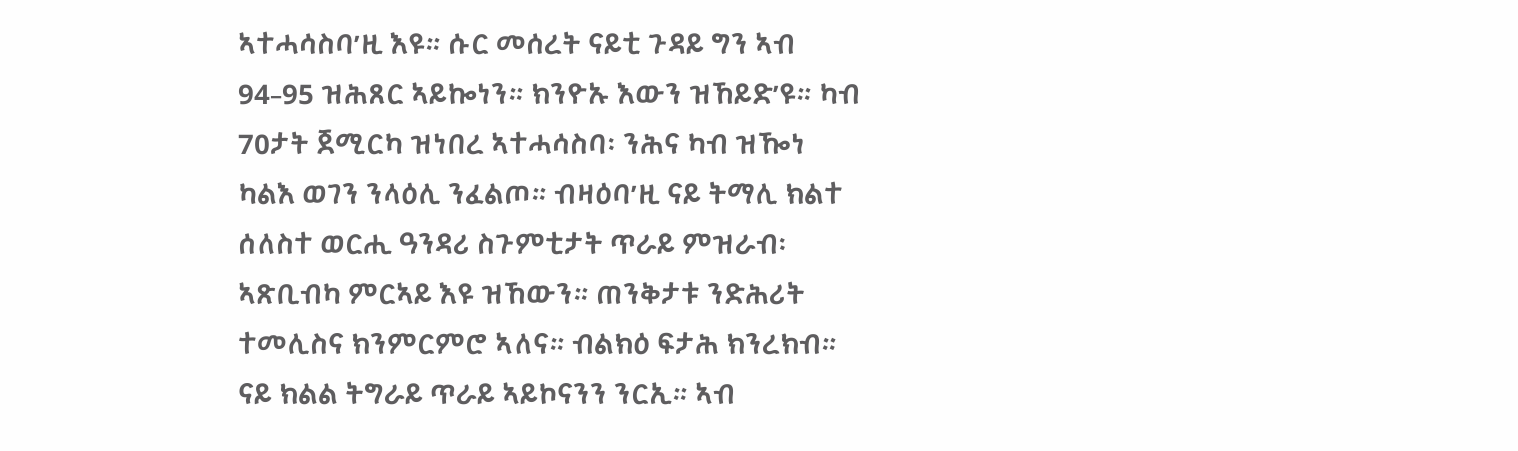ኣተሓሳስባ’ዚ እዩ። ሱር መሰረት ናይቲ ጉዳይ ግን ኣብ 94–95 ዝሕጸር ኣይኰነን። ክንዮኡ እውን ዝኸይድ’ዩ። ካብ 70ታት ጀሚርካ ዝነበረ ኣተሓሳስባ፡ ንሕና ካብ ዝዀነ ካልእ ወገን ንላዕሊ ንፈልጦ። ብዛዕባ’ዚ ናይ ትማሊ ክልተ ሰለስተ ወርሒ ዓንዳሪ ስጉምቲታት ጥራይ ምዝራብ፡ ኣጽቢብካ ምርኣይ እዩ ዝኸውን። ጠንቅታቱ ንድሕሪት ተመሊስና ክንምርምሮ ኣለና። ብልክዕ ፍታሕ ክንረክብ። ናይ ክልል ትግራይ ጥራይ ኣይኮናንን ንርኢ። ኣብ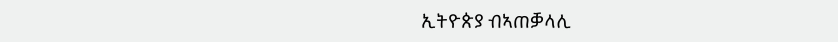ኢትዮጵያ ብኣጠቓላሊ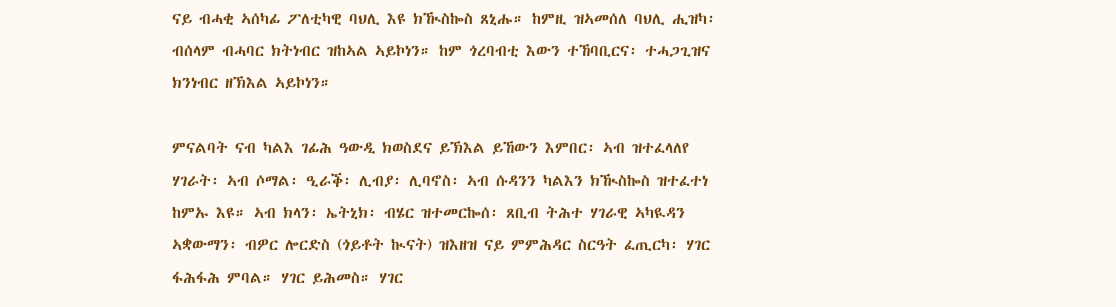ናይ ብሓቂ ኣሰካፊ ፖለቲካዊ ባህሊ እዩ ክዂስኰስ ጸኒሑ። ከምዚ ዝኣመሰለ ባህሊ ሒዝካ፡ ብሰላም ብሓባር ክትነብር ዝከኣል ኣይኮነን። ከም ጎረባብቲ እውን ተኸባቢርና፡ ተሓጋጊዝና ክንነብር ዘኽእል ኣይኮነን።

ምናልባት ናብ ካልእ ገፊሕ ዓውዲ ክወስደና ይኽእል ይኸውን እምበር፡ ኣብ ዝተፈላለየ ሃገራት፡ ኣብ ሶማል፡ ዒራቕ፡ ሊብያ፡ ሊባኖስ፡ ኣብ ሱዳንን ካልእን ክዂስኰስ ዝተፈተነ ከምኡ እዩ። ኣብ ክላን፡ ኤትኒክ፡ ብሄር ዝተመርኰሰ፡ ጸቢብ ትሕተ ሃገራዊ ኣካዪዳን ኣቋውማን፡ ብዎር ሎርድስ (ጎይቶት ኲናት) ዝእዘዝ ናይ ምምሕዳር ስርዓት ፈጢርካ፡ ሃገር ፋሕፋሕ ምባል። ሃገር ይሕመስ። ሃገር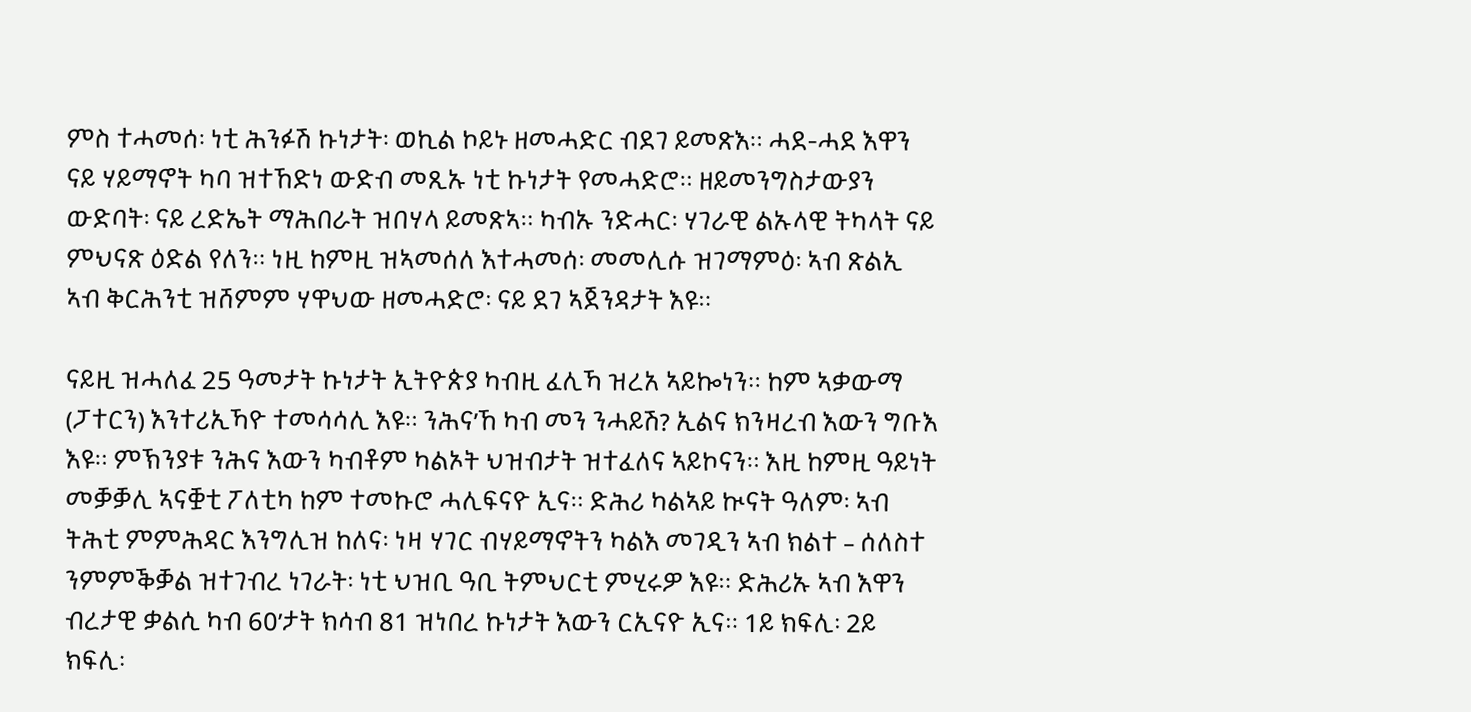ምስ ተሓመሰ፡ ነቲ ሕንፉሽ ኩነታት፡ ወኪል ኮይኑ ዘመሓድር ብደገ ይመጽእ። ሓደ-ሓደ እዋን ናይ ሃይማኖት ካባ ዝተኸድነ ውድብ መጺኡ ነቲ ኩነታት የመሓድሮ። ዘይመንግስታውያን ውድባት፡ ናይ ረድኤት ማሕበራት ዝበሃላ ይመጽኣ። ካብኡ ንድሓር፡ ሃገራዊ ልኡላዊ ትካላት ናይ ምህናጽ ዕድል የለን። ነዚ ከምዚ ዝኣመሰለ እተሓመሰ፡ መመሊሱ ዝገማምዕ፡ ኣብ ጽልኢ ኣብ ቅርሕንቲ ዝሸምም ሃዋህው ዘመሓድሮ፡ ናይ ደገ ኣጀንዳታት እዩ።

ናይዚ ዝሓለፈ 25 ዓመታት ኩነታት ኢትዮጵያ ካብዚ ፈሊኻ ዝረአ ኣይኰነን። ከም ኣቃውማ (ፓተርን) እንተሪኢኻዮ ተመሳሳሊ እዩ። ንሕና’ኸ ካብ መን ንሓይሽ? ኢልና ክንዛረብ እውን ግቡእ እዩ። ምኽንያቱ ንሕና እውን ካብቶም ካልኦት ህዝብታት ዝተፈለና ኣይኮናን። እዚ ከምዚ ዓይነት መቓቓሊ ኣናቛቲ ፖለቲካ ከም ተመኩሮ ሓሊፍናዮ ኢና። ድሕሪ ካልኣይ ኲናት ዓለም፡ ኣብ ትሕቲ ምምሕዳር እንግሊዝ ከለና፡ ነዛ ሃገር ብሃይማኖትን ካልእ መገዲን ኣብ ክልተ – ሰለስተ ንምምቕቓል ዝተገብረ ነገራት፡ ነቲ ህዝቢ ዓቢ ትምህርቲ ምሂሩዎ እዩ። ድሕሪኡ ኣብ እዋን ብረታዊ ቃልሲ ካብ 60’ታት ክሳብ 81 ዝነበረ ኩነታት እውን ርኢናዮ ኢና። 1ይ ክፍሊ፡ 2ይ ክፍሊ፡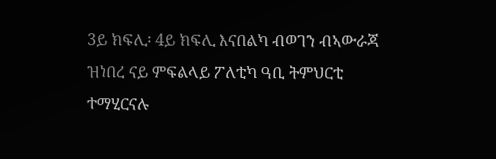3ይ ክፍሊ፡ 4ይ ክፍሊ እናበልካ ብወገን ብኣውራጃ ዝነበረ ናይ ምፍልላይ ፖለቲካ ዓቢ ትምህርቲ ተማሂርናሉ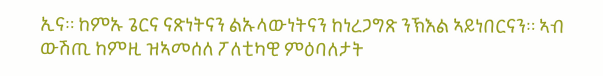ኢና። ከምኡ ጌርና ናጽነትናን ልኡላውነትናን ከነረጋግጽ ንኽእል ኣይነበርናን። ኣብ ውሽጢ ከምዚ ዝኣመሰለ ፖለቲካዊ ምዕባለታት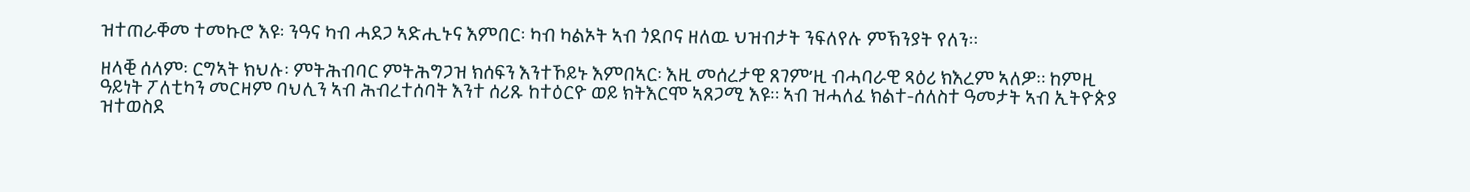ዝተጠራቐመ ተመኩሮ እዩ፡ ንዓና ካብ ሓደጋ ኣድሒኑና እምበር፡ ካብ ካልኦት ኣብ ጎደቦና ዘለዉ ህዝብታት ንፍለየሉ ምኽንያት የለን።

ዘላቒ ሰላም፡ ርግኣት ክህሉ፡ ምትሕብባር ምትሕግጋዝ ክሰፍን እንተኾይኑ እምበኣር፡ እዚ መሰረታዊ ጸገም’ዚ ብሓባራዊ ጻዕሪ ክእረም ኣለዎ። ከምዚ ዓይነት ፖለቲካን መርዛም ባህሊን ኣብ ሕብረተሰባት እንተ ሰሪጹ ከተዕርዮ ወይ ክትእርሞ ኣጸጋሚ እዩ። ኣብ ዝሓለፈ ክልተ-ሰለስተ ዓመታት ኣብ ኢትዮጵያ ዝተወስደ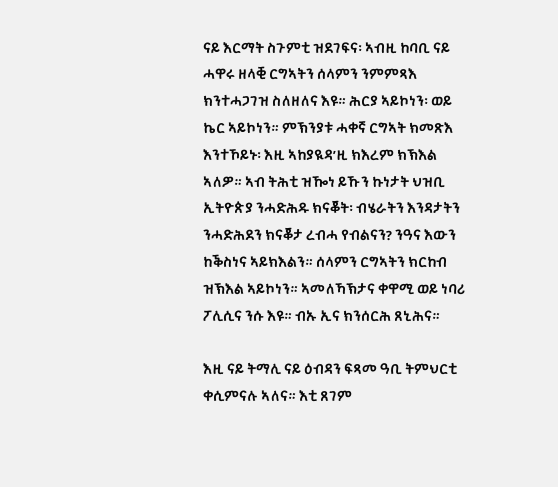ናይ እርማት ስጉምቲ ዝደገፍና፡ ኣብዚ ከባቢ ናይ ሓዋሩ ዘላቒ ርግኣትን ሰላምን ንምምጻእ ክንተሓጋገዝ ስለዘለና እዩ። ሕርያ ኣይኮነን፡ ወይ ኬር ኣይኮነን። ምኽንያቱ ሓቀኛ ርግኣት ክመጽእ እንተኾይኑ፡ እዚ ኣከያዪዳ’ዚ ክእረም ክኽእል ኣለዎ። ኣብ ትሕቲ ዝዀነ ይኹን ኩነታት ህዝቢ ኢትዮጵያ ንሓድሕዱ ክናቖት፡ ብሄራትን እንዳታትን ንሓድሕደን ክናቖታ ረብሓ የብልናን? ንዓና እውን ከቕስነና ኣይክእልን። ሰላምን ርግኣትን ክርከብ ዝኽእል ኣይኮነን። ኣመለኻኽታና ቀዋሚ ወይ ነባሪ ፖሊሲና ንሱ እዩ። ብኡ ኢና ክንሰርሕ ጸኒሕና።

እዚ ናይ ትማሊ ናይ ዕብዳን ፍጻመ ዓቢ ትምህርቲ ቀሲምናሉ ኣለና። እቲ ጸገም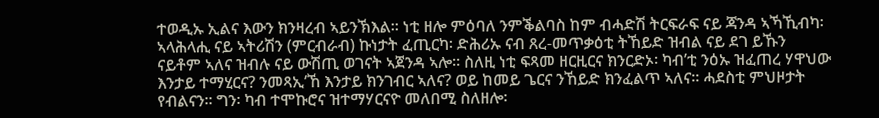ተወዲኡ ኢልና እውን ክንዛረብ ኣይንኽእል። ነቲ ዘሎ ምዕባለ ንምቕልባስ ከም ብሓድሽ ትርፍራፍ ናይ ጃንዳ ኣኻኺብካ፡ ኣላሕላሒ ናይ ኣትሪሽን (ምርብራብ) ኩነታት ፈጢርካ፡ ድሕሪኡ ናብ ጸረ-መጥቃዕቲ ትኸይድ ዝብል ናይ ደገ ይኹን ናይቶም ኣለና ዝብሉ ናይ ውሽጢ ወገናት ኣጀንዳ ኣሎ። ስለዚ ነቲ ፍጻመ ዘርዚርና ክንርድኦ፡ ካብ’ቲ ንዕኡ ዝፈጠረ ሃዋህው እንታይ ተማሂርና? ንመጻኢ’ኸ እንታይ ክንገብር ኣለና? ወይ ከመይ ጌርና ንኸይድ ክንፈልጥ ኣለና። ሓደስቲ ምህዞታት የብልናን። ግን፡ ካብ ተሞኩሮና ዝተማሃርናዮ መለበሚ ስለዘሎ፡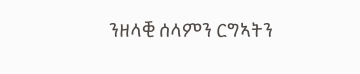ንዘላቒ ሰላምን ርግኣትን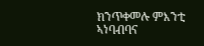ክንጥቀመሉ ምእንቲ ኣነባብባና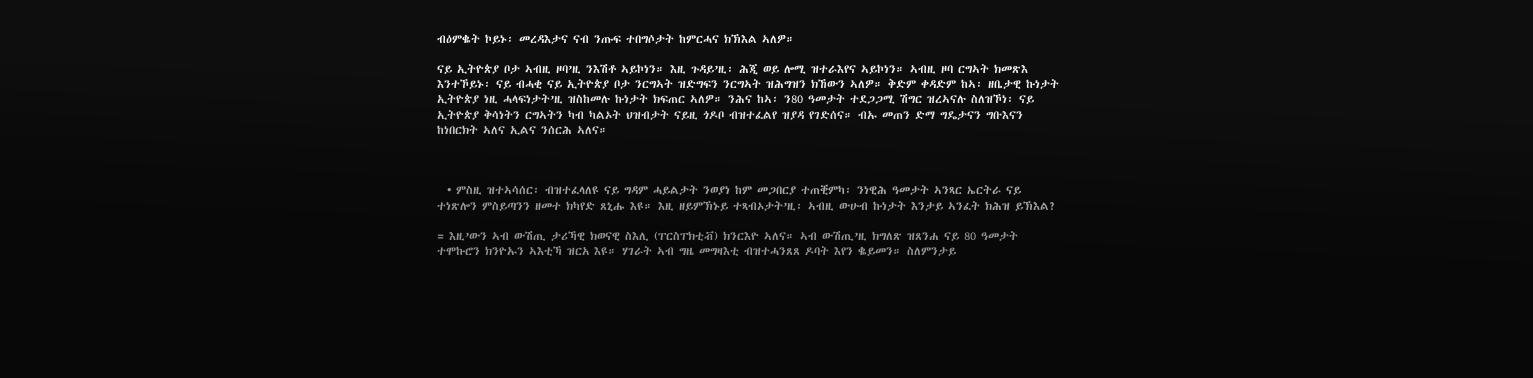ብዕምቈት ኮይኑ፡ መረዳእታና ናብ ንጡፍ ተበግሶታት ከምርሓና ክኽእል ኣለዎ።

ናይ ኢትዮጵያ ቦታ ኣብዚ ዞባ’ዚ ንእሽቶ ኣይኮነን። እዚ ጉዳይ’ዚ፡ ሕጂ ወይ ሎሚ ዝተራእየና ኣይኮነን። ኣብዚ ዞባ ርግኣት ክመጽእ እንተኾይኑ፡ ናይ ብሓቂ ናይ ኢትዮጵያ ቦታ ንርግኣት ዝድግፍን ንርግኣት ዝሕግዝን ክኸውን ኣለዎ። ቅድም ቀዳድም ከኣ፡ ዘቤታዊ ኩነታት ኢትዮጵያ ነዚ ሓላፍነታት’ዚ ዝስከመሉ ኩነታት ክፍጠር ኣለዎ። ንሕና ከኣ፡ ን80 ዓመታት ተደጋጋሚ ሽግር ዝረኣናሉ ስለዝኾነ፡ ናይ ኢትዮጵያ ቅሳነትን ርግኣትን ካብ ካልኦት ህዝብታት ናይዚ ጎዶቦ ብዝተፈልየ ዝያዳ የገድሰና። ብኡ መጠን ድማ ግዴታናን ግቡእናን ከነበርክት ኣለና ኢልና ንሰርሕ ኣለና።



  • ምስዚ ዝተኣሳሰር፡ ብዝተፈላለዩ ናይ ግዳም ሓይልታት ንወያነ ከም መጋበርያ ተጠቒምካ፡ ንነዊሕ ዓመታት ኣንጻር ኤርትራ ናይ ተነጽሎን ምስይጣንን ዘመተ ክካየድ ጸኒሑ እዩ። እዚ ዘይምኽኑይ ተጻብኦታት’ዚ፡ ኣብዚ ውሁብ ኩነታት እንታይ ኣንፈት ክሕዝ ይኽእል?

= እዚ’ውን ኣብ ውሽጢ ታሪኻዊ ክወናዊ ስእሊ (ፐርስፐክቲቭ) ክንርእዮ ኣለና። ኣብ ውሽጢ’ዚ ክግለጽ ዝጸንሐ ናይ 80 ዓመታት ተሞኩሮን ክንዮኡን ኣእቲኻ ዝርአ እዩ። ሃገራት ኣብ ግዜ መግዛእቲ ብዝተሓንጸጸ ዶባት እየን ቈይመን። ስለምንታይ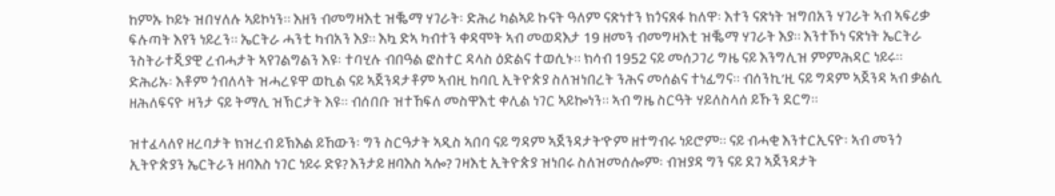ከምኡ ኮይኑ ዝበሃለሉ ኣይኮነን። እዘን ብመግዛእቲ ዝቘማ ሃገራት፡ ድሕሪ ካልኣይ ኩናት ዓለም ናጽነተን ክጎናጸፋ ከለዋ፡ እተን ናጽነት ዝግበአን ሃገራት ኣብ ኣፍሪቃ ፍሉጣት እየን ነይረን። ኤርትራ ሓንቲ ካብአን እያ። እኳ ድኣ ካብተን ቀዳሞት ኣብ መወዳእታ 19 ዘመን ብመግዛእቲ ዝቘማ ሃገራት እያ። እንተኾነ ናጽነት ኤርትራ ንስትራተጂያዊ ረብሓታት ኣየገልግልን እዩ፡ ተባሂሉ ብበዓል ፎስተር ዳላስ ዕድልና ተወሲኑ። ክሳብ 1952 ናይ መሰጋገሪ ግዜ ናይ እንግሊዝ ምምሕዳር ነይሩ። ድሕሪኡ፡ እቶም ጎብለላት ዝሓረዩዋ ወኪል ናይ ኣጀንዳታቶም ኣብዚ ከባቢ ኢትዮጵያ ስለዝነበረት ንሕና መሰልና ተነፊግና። ብሰንኪ’ዚ ናይ ግዳም ኣጀንዳ ኣብ ቃልሲ ዘሕለፍናዮ ዛንታ ናይ ትማሊ ዝኽርታት እዩ። ብሰበቡ ዝተኸፍለ መስዋእቲ ቀሊል ነገር ኣይኰነን። ኣብ ግዜ ስርዓት ሃይለስላሰ ይኹን ደርግ።

ዝተፈላለየ ዘረባታት ክዝረብ ይኽእል ይኸውን፡ ግን ስርዓታት ኣዲስ ኣበባ ናይ ግዳም ኣጀንዳታት’ዮም ዘተግብሩ ነይሮም። ናይ ብሓቂ እንተርኢናዮ፡ ኣብ መንጎ ኢትዮጵያን ኤርትራን ዘባእስ ነገር ነይሩ ድዩ? እንታይ ዘባእስ ኣሎ? ገዛእቲ ኢትዮጵያ ዝነበሩ ስለዝመሰሎም፡ ብዝያዳ ግን ናይ ደገ ኣጀንዳታት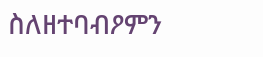ስለዘተባብዖምን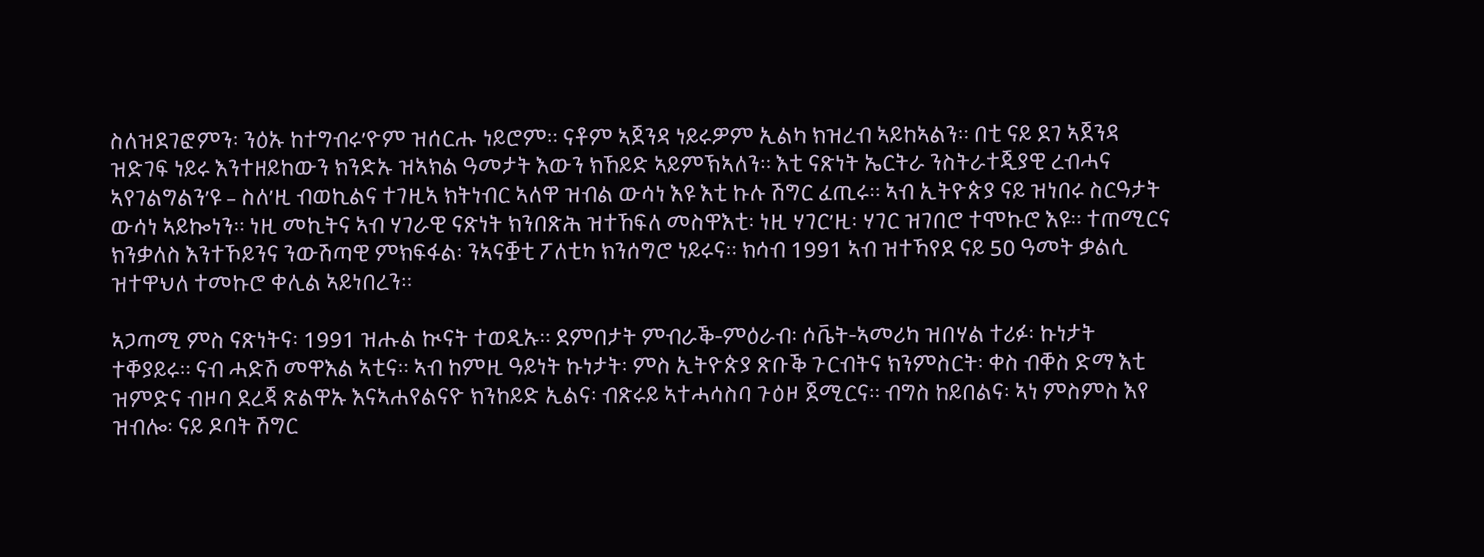ስለዝደገፎምን፡ ንዕኡ ከተግብሩ’ዮም ዝሰርሑ ነይሮም። ናቶም ኣጀንዳ ነይሩዎም ኢልካ ክዝረብ ኣይከኣልን። በቲ ናይ ደገ ኣጀንዳ ዝድገፍ ነይሩ እንተዘይከውን ክንድኡ ዝኣክል ዓመታት እውን ክኸይድ ኣይምኽኣለን። እቲ ናጽነት ኤርትራ ንስትራተጂያዊ ረብሓና ኣየገልግልን’ዩ – ስለ’ዚ ብወኪልና ተገዚኣ ክትነብር ኣለዋ ዝብል ውሳነ እዩ እቲ ኩሉ ሽግር ፈጢሩ። ኣብ ኢትዮጵያ ናይ ዝነበሩ ስርዓታት ውሳነ ኣይኰነን። ነዚ መኪትና ኣብ ሃገራዊ ናጽነት ክንበጽሕ ዝተኸፍለ መስዋእቲ፡ ነዚ ሃገር’ዚ፡ ሃገር ዝገበሮ ተሞኩሮ እዩ። ተጠሚርና ክንቃለስ እንተኾይንና ንውሽጣዊ ምክፍፋል፡ ንኣናቛቲ ፖለቲካ ክንሰግሮ ነይሩና። ክሳብ 1991 ኣብ ዝተኻየደ ናይ 50 ዓመት ቃልሲ ዝተዋህለ ተመኩሮ ቀሊል ኣይነበረን።

ኣጋጣሚ ምስ ናጽነትና፡ 1991 ዝሑል ኲናት ተወዲኡ። ደምበታት ምብራቕ-ምዕራብ፡ ሶቬት-ኣመሪካ ዝበሃል ተሪፉ፡ ኩነታት ተቐያይሩ። ናብ ሓድሽ መዋእል ኣቲና። ኣብ ከምዚ ዓይነት ኩነታት፡ ምስ ኢትዮጵያ ጽቡቕ ጉርብትና ክንምስርት፡ ቀስ ብቐስ ድማ እቲ ዝምድና ብዞባ ደረጃ ጽልዋኡ እናኣሐየልናዮ ክንከይድ ኢልና፡ ብጽሩይ ኣተሓሳስባ ጉዕዞ ጀሚርና። ብግስ ከይበልና፡ ኣነ ምስምስ እየ ዝብሎ፡ ናይ ዶባት ሽግር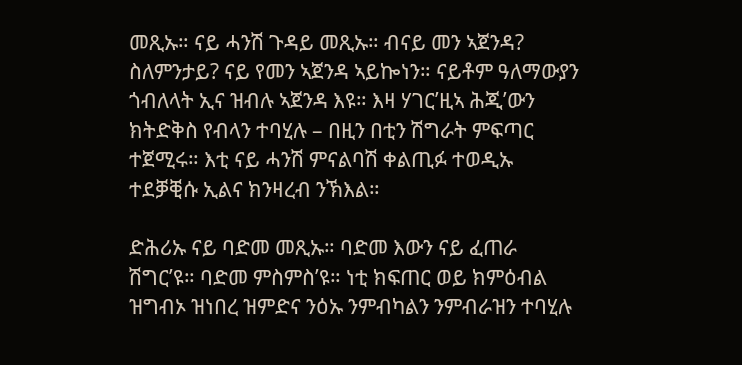መጺኡ። ናይ ሓንሽ ጉዳይ መጺኡ። ብናይ መን ኣጀንዳ? ስለምንታይ? ናይ የመን ኣጀንዳ ኣይኰነን። ናይቶም ዓለማውያን ጎብለላት ኢና ዝብሉ ኣጀንዳ እዩ። እዛ ሃገር’ዚኣ ሕጂ’ውን ክትድቅስ የብላን ተባሂሉ – በዚን በቲን ሽግራት ምፍጣር ተጀሚሩ። እቲ ናይ ሓንሽ ምናልባሽ ቀልጢፉ ተወዲኡ ተደቓቒሱ ኢልና ክንዛረብ ንኽእል።

ድሕሪኡ ናይ ባድመ መጺኡ። ባድመ እውን ናይ ፈጠራ ሽግር’ዩ። ባድመ ምስምስ’ዩ። ነቲ ክፍጠር ወይ ክምዕብል ዝግብኦ ዝነበረ ዝምድና ንዕኡ ንምብካልን ንምብራዝን ተባሂሉ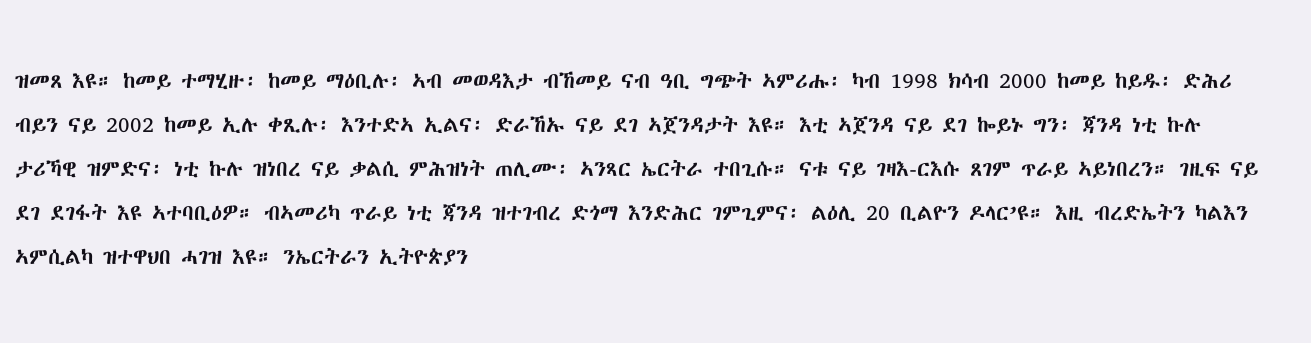ዝመጸ እዩ። ከመይ ተማሂዙ፡ ከመይ ማዕቢሉ፡ ኣብ መወዳእታ ብኸመይ ናብ ዓቢ ግጭት ኣምሪሑ፡ ካብ 1998 ክሳብ 2000 ከመይ ከይዱ፡ ድሕሪ ብይን ናይ 2002 ከመይ ኢሉ ቀጺሉ፡ እንተድኣ ኢልና፡ ድራኸኡ ናይ ደገ ኣጀንዳታት እዩ። እቲ ኣጀንዳ ናይ ደገ ኰይኑ ግን፡ ጃንዳ ነቲ ኩሉ ታሪኻዊ ዝምድና፡ ነቲ ኩሉ ዝነበረ ናይ ቃልሲ ምሕዝነት ጠሊሙ፡ ኣንጻር ኤርትራ ተበጊሱ። ናቱ ናይ ገዛእ-ርእሱ ጸገም ጥራይ ኣይነበረን። ገዚፍ ናይ ደገ ደገፋት እዩ ኣተባቢዕዎ። ብኣመሪካ ጥራይ ነቲ ጃንዳ ዝተገብረ ድጎማ እንድሕር ገምጊምና፡ ልዕሊ 20 ቢልዮን ዶላር’ዩ። እዚ ብረድኤትን ካልእን ኣምሲልካ ዝተዋህበ ሓገዝ እዩ። ንኤርትራን ኢትዮጵያን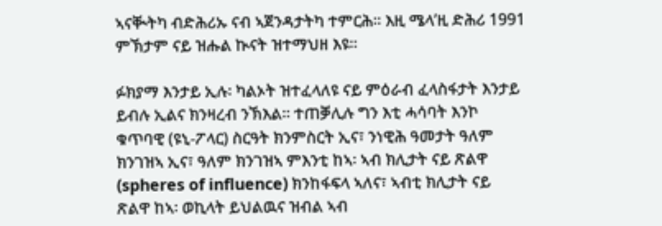ኣናቚትካ ብድሕሪኡ ናብ ኣጀንዳታትካ ተምርሕ። እዚ ሜላ’ዚ ድሕሪ 1991 ምኽታም ናይ ዝሑል ኲናት ዝተማህዘ እዩ።

ፉክያማ እንታይ ኢሉ፡ ካልኦት ዝተፈላለዩ ናይ ምዕራብ ፈላስፋታት እንታይ ይብሉ ኢልና ክንዛረብ ንኽእል። ተጠቓሊሉ ግን እቲ ሓሳባት እንኮ ቁጥባዊ (ዩኒ-ፖላር) ስርዓት ክንምስርት ኢና፣ ንነዊሕ ዓመታት ዓለም ክንገዝኣ ኢና፣ ዓለም ክንገዝኣ ምእንቲ ከኣ፡ ኣብ ክሊታት ናይ ጽልዋ (spheres of influence) ክንከፋፍላ ኣለና፣ ኣብቲ ክሊታት ናይ ጽልዋ ከኣ፡ ወኪላት ይህልዉና ዝብል ኣብ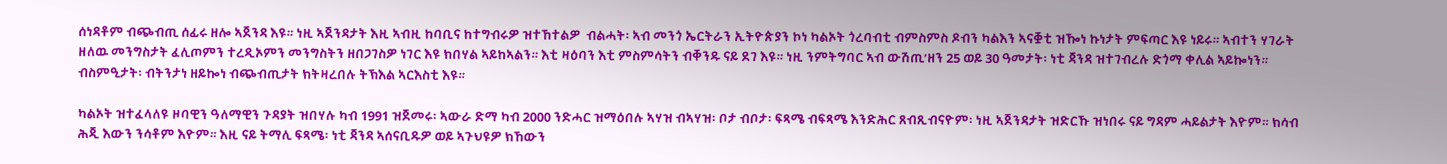ሰነዳቶም ብጭብጢ ሰፊሩ ዘሎ ኣጀንዳ እዩ። ነዚ ኣጀንዳታት እዚ ኣብዚ ከባቢና ከተግብሩዎ ዝተኸተልዎ  ብልሓት፡ ኣብ መንጎ ኤርትራን ኢትዮጵያን ኮነ ካልኦት ጎረባብቲ ብምስምስ ዶብን ካልእን ኣናቛቲ ዝዀነ ኩነታት ምፍጣር እዩ ነይሩ። ኣብተን ሃገራት ዘለዉ መንግስታት ፈሊጦምን ተረዲኦምን መንግስትን ዘበጋገስዎ ነገር እዩ ክበሃል ኣይከኣልን። እቲ ዛዕባን እቲ ምስምሳትን ብቐንዱ ናይ ደገ እዩ። ነዚ ንምትግባር ኣብ ውሽጢ’ዘን 25 ወይ 30 ዓመታት፡ ነቲ ጃንዳ ዝተገብረሉ ድጎማ ቀሊል ኣይኰነን። ብስምዒታት፡ ብትንታነ ዘይኰነ ብጭብጢታት ክትዛረበሉ ትኽእል ኣርእስቲ እዩ።

ካልኦት ዝተፈላለዩ ዞባዊን ዓለማዊን ጉዳያት ዝበሃሉ ካብ 1991 ዝጀመሩ፡ ኣውራ ድማ ካብ 2000 ንድሓር ዝማዕበሉ ኣሃዝ ብኣሃዝ፡ ቦታ ብቦታ፡ ፍጻሜ ብፍጻሜ እንድሕር ጸብጺብናዮም፡ ነዚ ኣጀንዳታት ዝድርኹ ዝነበሩ ናይ ግዳም ሓይልታት እዮም። ክሳብ ሕጂ እውን ንሳቶም እዮም። እዚ ናይ ትማሊ ፍጻሜ፡ ነቲ ጃንዳ ኣሰናቢዱዎ ወይ ኣጉህዩዎ ክኸውን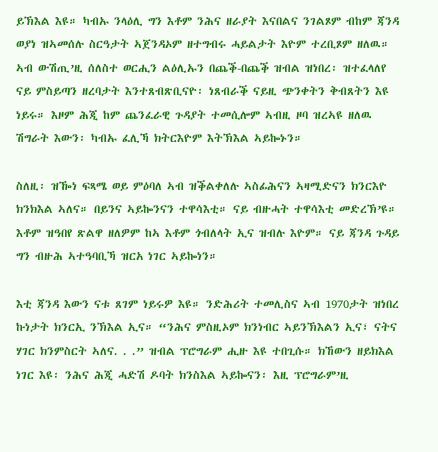ይኽእል እዩ። ካብኡ ንላዕሊ ግን እቶም ንሕና ዘራያት እናበልና ንገልጾም ብከም ጃንዳ ወያነ ዝኣመሰሉ ስርዓታት ኣጀንዳኦም ዘተግብሩ ሓይልታት እዮም ተረቢጾም ዘለዉ። ኣብ ውሽጢ’ዚ ሰለስተ ወርሒን ልዕሊኡን በጨቕ-በጨቕ ዝብል ዝነበረ፡ ዝተፈላለየ ናይ ምስይጣን ዘረባታት እንተጸብጽቢናዮ፡ ነጸብራቕ ናይዚ ጭንቀትን ቅብጸትን እዩ ነይሩ። እዞም ሕጂ ከም ጨንፈራዊ ጉዳያት ተመሲሎም ኣብዚ ዞባ ዝረኣዩ ዘለዉ ሽግራት እውን፡ ካብኡ ፈሊኻ ክትርእዮም እትኽእል ኣይኰኑን።

ስለዚ፡ ዝዀነ ፍጻሜ ወይ ምዕባለ ኣብ ዝቕልቀለሉ ኣስፊሕናን ኣዛሚድናን ክንርእዮ ክንክእል ኣለና። በይንና ኣይኰንናን ተዋሳእቲ። ናይ ብዙሓት ተዋሳእቲ መድረኽ’ዩ። እቶም ዝዓበየ ጽልዋ ዘለዎም ከኣ እቶም ጎብለላት ኢና ዝብሉ እዮም። ናይ ጃንዳ ጉዳይ ግን ብዙሕ ኣተዓባቢኻ ዝርአ ነገር ኣይኰነን።

እቲ ጃንዳ እውን ናቱ ጸገም ነይሩዎ እዩ። ንድሕሪት ተመሊስና ኣብ 1970ታት ዝነበረ ኩነታት ክንርኢ ንኽእል ኢና። “ንሕና ምስዚኦም ክንነብር ኣይንኽእልን ኢና፣ ናትና ሃገር ክንምስርት ኣለና. . .” ዝብል ፕሮግራም ሒዙ እዩ ተበጊሱ። ክኸውን ዘይክእል ነገር እዩ፡ ንሕና ሕጂ ሓድሽ ዶባት ክንስእል ኣይኰናን፡ እዚ ፕሮግራም’ዚ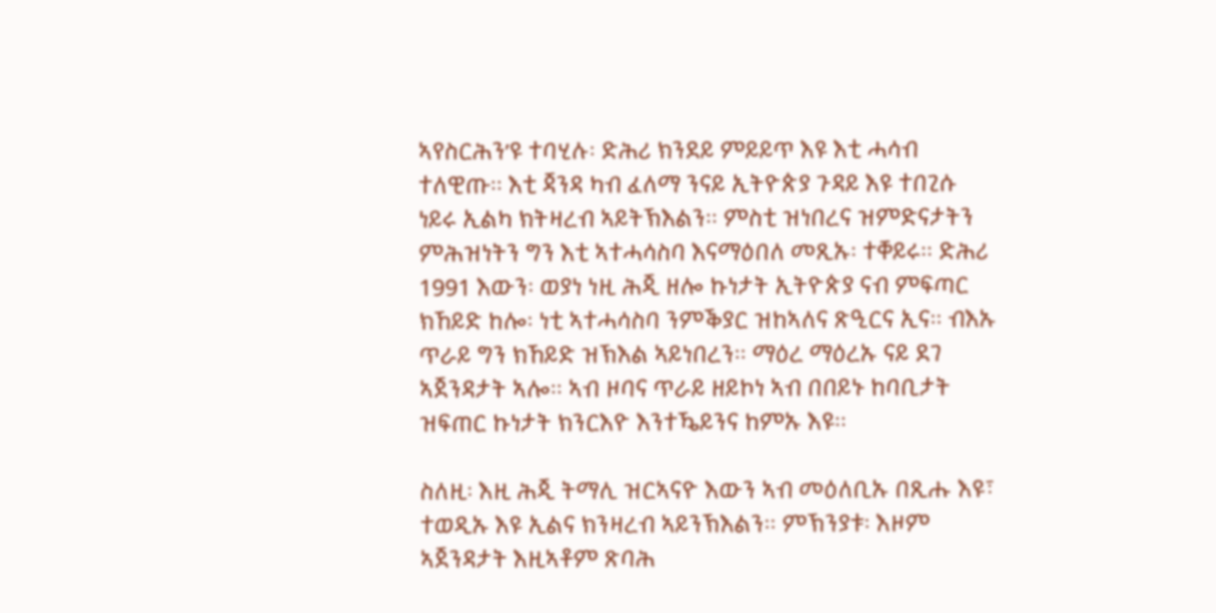ኣየስርሕን’ዩ ተባሂሉ፡ ድሕሪ ክንደይ ምይይጥ እዩ እቲ ሓሳብ ተለዊጡ። እቲ ጃንዳ ካብ ፈለማ ንናይ ኢትዮጵያ ጉዳይ እዩ ተበጊሱ ነይሩ ኢልካ ክትዛረብ ኣይትኽእልን። ምስቲ ዝነበረና ዝምድናታትን ምሕዝነትን ግን እቲ ኣተሓሳስባ እናማዕበለ መጺኡ፡ ተቐይሩ። ድሕሪ 1991 እውን፡ ወያነ ነዚ ሕጂ ዘሎ ኩነታት ኢትዮጵያ ናብ ምፍጣር ክኸይድ ከሎ፡ ነቲ ኣተሓሳስባ ንምቕያር ዝከኣለና ጽዒርና ኢና። ብእኡ ጥራይ ግን ክኸይድ ዝኽእል ኣይነበረን። ማዕረ ማዕረኡ ናይ ደገ ኣጀንዳታት ኣሎ። ኣብ ዞባና ጥራይ ዘይኮነ ኣብ በበይኑ ከባቢታት ዝፍጠር ኩነታት ክንርእዮ እንተዄይንና ከምኡ እዩ።

ስለዚ፡ እዚ ሕጂ ትማሊ ዝርኣናዮ እውን ኣብ መዕለቢኡ በጺሑ እዩ፣ ተወዲኡ እዩ ኢልና ክንዛረብ ኣይንኽእልን። ምኽንያቱ፡ እዞም ኣጀንዳታት እዚኣቶም ጽባሕ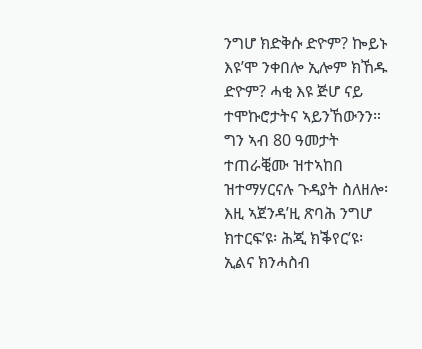ንግሆ ክድቅሱ ድዮም? ኰይኑ እዩ’ሞ ንቀበሎ ኢሎም ክኸዱ ድዮም? ሓቂ እዩ ጅሆ ናይ ተሞኩሮታትና ኣይንኸውንን። ግን ኣብ 80 ዓመታት ተጠራቒሙ ዝተኣከበ ዝተማሃርናሉ ጉዳያት ስለዘሎ፡ እዚ ኣጀንዳ’ዚ ጽባሕ ንግሆ ክተርፍ’ዩ፡ ሕጂ ክቕየር’ዩ፡ ኢልና ክንሓስብ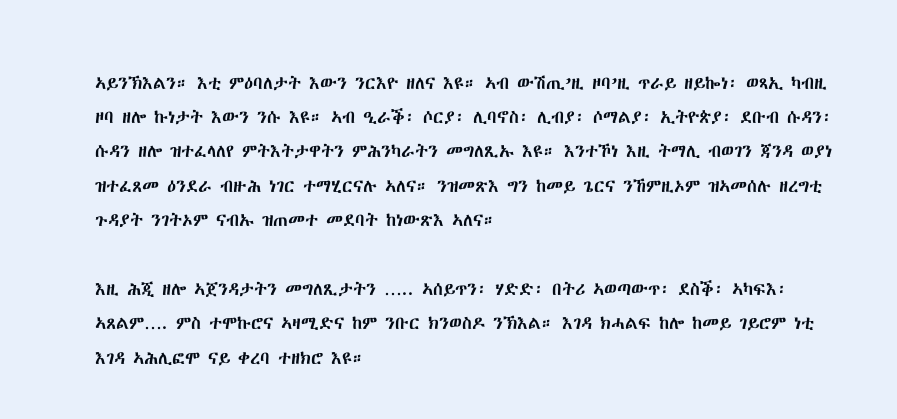ኣይንኽእልን። እቲ ምዕባለታት እውን ንርእዮ ዘለና እዩ። ኣብ ውሽጢ’ዚ ዞባ’ዚ ጥራይ ዘይኰነ፡ ወጻኢ ካብዚ ዞባ ዘሎ ኩነታት እውን ንሱ እዩ። ኣብ ዒራቕ፡ ሶርያ፡ ሊባኖስ፡ ሊብያ፡ ሶማልያ፡ ኢትዮጵያ፡ ደቡብ ሱዳን፡ ሱዳን ዘሎ ዝተፈላለየ ምትእትታዋትን ምሕንካራትን መግለጺኡ እዩ። እንተኾነ እዚ ትማሊ ብወገን ጃንዳ ወያነ ዝተፈጸመ ዕንደራ ብዙሕ ነገር ተማሂርናሉ ኣለና። ንዝመጽእ ግን ከመይ ጌርና ንኸምዚኦም ዝኣመሰሉ ዘረግቲ ጉዳያት ንገትኦም ናብኡ ዝጠመተ መደባት ከነውጽእ ኣለና።

እዚ ሕጂ ዘሎ ኣጀንዳታትን መግለጺታትን ….. ኣሰይጥን፡ ሃድድ፡ በትሪ ኣወጣውጥ፡ ደስቕ፡ ኣካፍእ፡ ኣጸልም…. ምስ ተሞኩሮና ኣዛሚድና ከም ንቡር ክንወስዶ ንኽእል። እገዳ ክሓልፍ ከሎ ከመይ ገይሮም ነቲ እገዳ ኣሕሊፎሞ ናይ ቀረባ ተዘክሮ እዩ።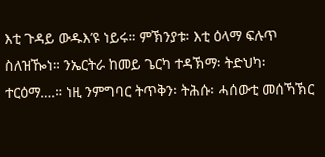እቲ ጉዳይ ውዱእ’ዩ ነይሩ። ምኽንያቱ፡ እቲ ዕላማ ፍሉጥ ስለዝዀነ። ንኤርትራ ከመይ ጌርካ ተዳኽማ፡ ትድህካ፡ ተርዕማ….። ነዚ ንምግባር ትጥቅን፡ ትሕሱ፡ ሓሰውቲ መሰኻኽር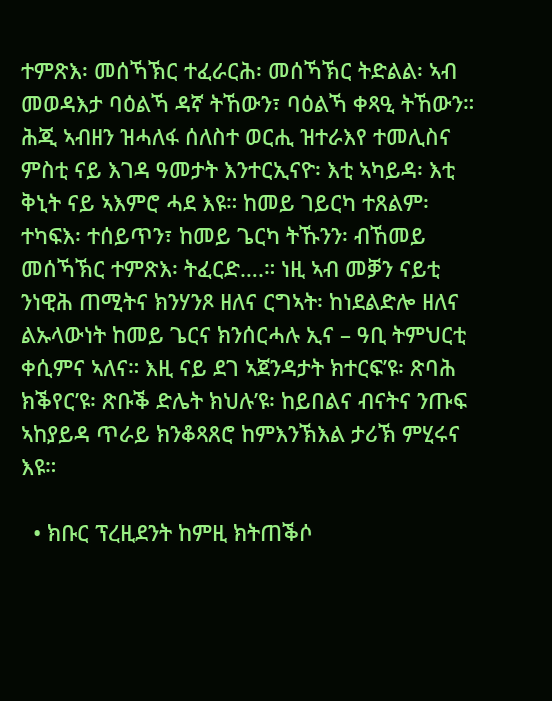ተምጽእ፡ መሰኻኽር ተፈራርሕ፡ መሰኻኽር ትድልል፡ ኣብ መወዳእታ ባዕልኻ ዳኛ ትኸውን፣ ባዕልኻ ቀጻዒ ትኸውን። ሕጂ ኣብዘን ዝሓለፋ ሰለስተ ወርሒ ዝተራእየ ተመሊስና ምስቲ ናይ እገዳ ዓመታት እንተርኢናዮ፡ እቲ ኣካይዳ፡ እቲ ቅኒት ናይ ኣእምሮ ሓደ እዩ። ከመይ ገይርካ ተጸልም፡ ተካፍእ፡ ተሰይጥን፣ ከመይ ጌርካ ትኹንን፡ ብኸመይ መሰኻኽር ተምጽእ፡ ትፈርድ….። ነዚ ኣብ መቓን ናይቲ ንነዊሕ ጠሚትና ክንሃንጾ ዘለና ርግኣት፡ ከነደልድሎ ዘለና ልኡላውነት ከመይ ጌርና ክንሰርሓሉ ኢና – ዓቢ ትምህርቲ ቀሲምና ኣለና። እዚ ናይ ደገ ኣጀንዳታት ክተርፍ’ዩ፡ ጽባሕ ክቕየር’ዩ፡ ጽቡቕ ድሌት ክህሉ’ዩ፡ ከይበልና ብናትና ንጡፍ ኣከያይዳ ጥራይ ክንቆጻጸሮ ከምእንኽእል ታሪኽ ምሂሩና እዩ።

  • ክቡር ፕረዚደንት ከምዚ ክትጠቕሶ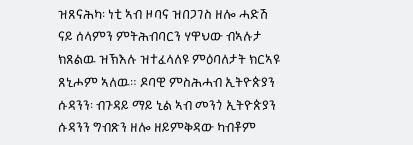ዝጸናሕካ፡ ነቲ ኣብ ዞባና ዝበጋገስ ዘሎ ሓድሽ ናይ ሰላምን ምትሕብባርን ሃዋህው ብኣሉታ ክጸልዉ ዝኽእሉ ዝተፈላለዩ ምዕባለታት ክርኣዩ ጸኒሖም ኣለዉ። ዶባዊ ምስሕሓብ ኢትዮጵያን ሱዳንን፡ ብጉዳይ ማይ ኒል ኣብ መንጎ ኢትዮጵያን ሱዳንን ግብጽን ዘሎ ዘይምቅዳው ካብቶም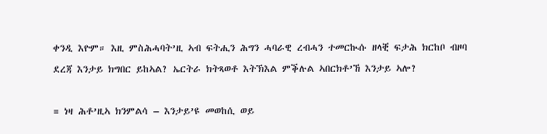ቀንዲ እዮም። እዚ ምስሕሓባት’ዚ ኣብ ፍትሒን ሕግን ሓባራዊ ረብሓን ተመርኲሱ ዘላቒ ፍታሕ ክርከቦ ብዞባ ደረጃ እንታይ ክግበር ይከኣል? ኤርትራ ክትጻወቶ እትኽእል ምቕሉል ኣበርክቶ’ኸ እንታይ ኣሎ?

= ነዛ ሕቶ’ዚኣ ክንምልሳ – እንታይ’ዩ መወከሲ ወይ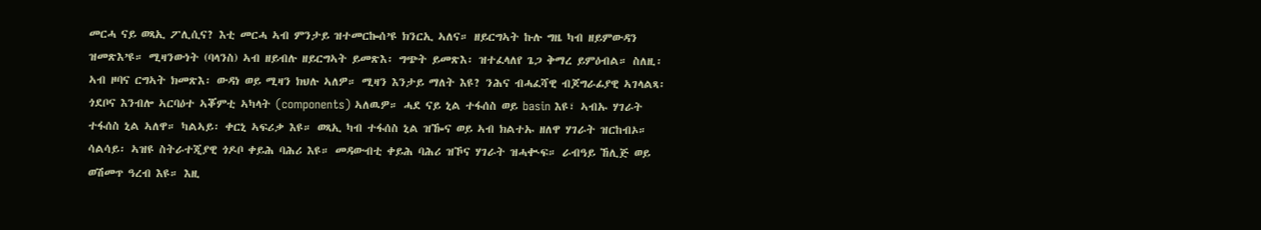መርሓ ናይ ወጻኢ ፖሊሲና? እቲ መርሓ ኣብ ምንታይ ዝተመርኰሰ’ዩ ክንርኢ ኣለና። ዘይርግኣት ኩሉ ግዜ ካብ ዘይምውዳን ዝመጽእ’ዩ። ሚዛንውነት (ባላንስ) ኣብ ዘይብሉ ዘይርግኣት ይመጽእ፡ ግጭት ይመጽእ፡ ዝተፈላለየ ጌጋ ቅማረ ይምዕብል። ስለዚ፡ ኣብ ዞባና ርግኣት ክመጽእ፡ ውዳነ ወይ ሚዛን ክህሉ ኣለዎ። ሚዛን እንታይ ማለት እዩ? ንሕና ብሓፈሻዊ ብጆግራፊያዊ ኣገላልጻ፡ ጎደቦና እንብሎ ኣርባዕተ ኣቖምቲ ኣካላት (components) ኣለዉዎ። ሓደ ናይ ኒል ተፋሰስ ወይ basin እዩ፣ ኣብኡ ሃገራት ተፋሰስ ኒል ኣለዋ። ካልኣይ፡ ቀርኒ ኣፍሪቃ እዩ። ወጻኢ ካብ ተፋሰስ ኒል ዝዀና ወይ ኣብ ክልተኡ ዘለዋ ሃገራት ዝርከብኦ። ሳልሳይ፡ ኣዝዩ ስትራተጂያዊ ጎዶቦ ቀይሕ ባሕሪ እዩ። መዳውብቲ ቀይሕ ባሕሪ ዝኾና ሃገራት ዝሓቊፍ። ራብዓይ ኸሊጅ ወይ ወሽመጥ ዓረብ እዩ። እዚ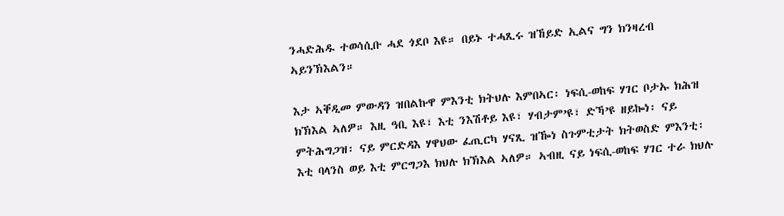ንሓድሕዱ ተወሳሲቡ ሓደ ጎደቦ እዩ። በይኑ ተሓጺሩ ዝኸይድ ኢልና ግን ክንዛረብ ኣይንኽእልን።

እታ ኣቐዲመ ምውዳን ዝበልኩዋ ምእንቲ ክትህሉ እምበኣር፡ ነፍሲ-ወከፍ ሃገር ቦታኡ ክሕዝ ክኽእል ኣለዎ። እዚ ዓቢ እዩ፣ እቲ ንእሽቶይ እዩ፣ ሃብታም’ዩ፣ ድኻ’ዩ ዘይኰነ፡ ናይ ምትሕግጋዝ፡ ናይ ምርድዳእ ሃዋህው ፈጢርካ ሃናጺ ዝዀነ ስጉምቲታት ክትወስድ ምእንቲ፡ እቲ ባላንስ ወይ እቲ ምርግጋእ ክህሉ ክኽእል ኣለዎ። ኣብዚ ናይ ነፍሲ-ወከፍ ሃገር ተራ ክህሉ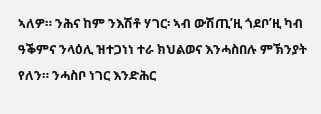ኣለዎ። ንሕና ከም ንእሽቶ ሃገር፡ ኣብ ውሽጢ’ዚ ጎደቦ’ዚ ካብ ዓቕምና ንላዕሊ ዝተጋነነ ተራ ክህልወና እንሓስበሉ ምኽንያት የለን። ንሓስቦ ነገር እንድሕር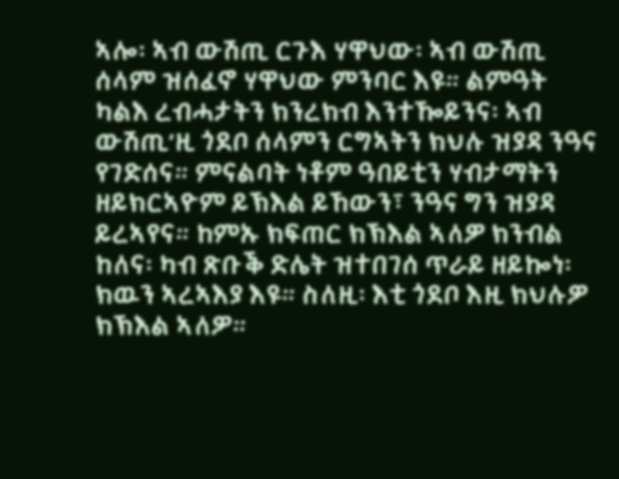ኣሎ፡ ኣብ ውሽጢ ርጉእ ሃዋህው፡ ኣብ ውሽጢ ሰላም ዝሰፈኖ ሃዋህው ምንባር እዩ። ልምዓት ካልእ ረብሓታትን ክንረክብ እንተዀይንና፡ ኣብ ውሽጢ’ዚ ጎደቦ ሰላምን ርግኣትን ክህሉ ዝያዳ ንዓና የገድሰና። ምናልባት ነቶም ዓበይቲን ሃብታማትን ዘይክርኣዮም ይኽእል ይኸውን፣ ንዓና ግን ዝያዳ ይረኣየና። ከምኡ ክፍጠር ክኽእል ኣለዎ ክንብል ከለና፡ ካብ ጽቡቕ ድሌት ዝተበገሰ ጥራይ ዘይኰነ፡ ክዉን ኣረኣእያ እዩ። ስለዚ፡ እቲ ጎደቦ እዚ ክህሉዎ ክኽእል ኣለዎ።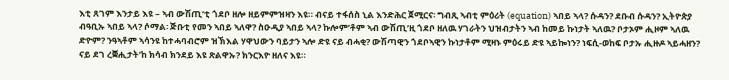እቲ ጸገም እንታይ እዩ – ኣብ ውሽጢ’ቲ ጎደቦ ዘሎ ዘይምምዝዛን እዩ። ብናይ ተፋሰስ ኒል እንድሕር ጀሚርና፡ ግብጺ ኣብቲ ምዕሪት (equation) ኣበይ ኣላ? ሱዳን? ደቡብ ሱዳን? ኢትዮጵያ ብዓቢኡ ኣበይ ኣላ? ሶማል፡ ጅቡቲ የመን ኣበይ ኣለዋ? ስዑዲያ ኣበይ ኣላ? ኩሎም’ቶም ኣብ ውሽጢ’ዚ ጎደቦ ዘለዉ ሃገራትን ህዝብታትን ኣብ ከመይ ኩነታት ኣለዉ? ቦታኦም ሒዞም ኣለዉ ድዮም? ንዓኣቶም ኣሳንዩ ከተሓባብሮም ዝኽእል ሃዋህውን ባይታን ኣሎ ድዩ ናይ ብሓቂ? ውሽጣዊን ጎደቦኣዊን ኩነታቶም ሚዛኑ ምዕሩይ ድዩ ኣይኰነን? ነፍሲ-ወከፍ ቦታኡ ሒዙዶ ኣይሓዘን? ናይ ደገ ረቛሒታት’ከ ክሳብ ክንደይ እዩ ጽልዋኡ? ክንርእዮ ዘለና እዩ።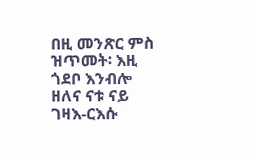በዚ መንጽር ምስ ዝጥመት፡ እዚ ጎደቦ እንብሎ ዘለና ናቱ ናይ ገዛእ-ርእሱ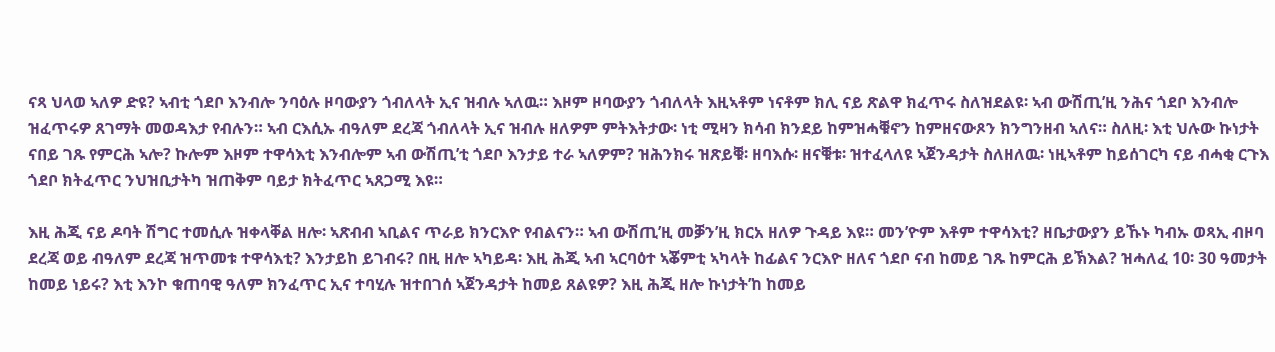ናጻ ህላወ ኣለዎ ድዩ? ኣብቲ ጎደቦ እንብሎ ንባዕሉ ዞባውያን ጎብለላት ኢና ዝብሉ ኣለዉ። እዞም ዞባውያን ጎብለላት እዚኣቶም ነናቶም ክሊ ናይ ጽልዋ ክፈጥሩ ስለዝደልዩ፡ ኣብ ውሽጢ’ዚ ንሕና ጎደቦ እንብሎ ዝፈጥሩዎ ጸገማት መወዳእታ የብሉን። ኣብ ርእሲኡ ብዓለም ደረጃ ጎብለላት ኢና ዝብሉ ዘለዎም ምትእትታው፡ ነቲ ሚዛን ክሳብ ክንደይ ከምዝሓቑኖን ከምዘናውጾን ክንግንዘብ ኣለና። ስለዚ፡ እቲ ህሉው ኩነታት ናበይ ገጹ የምርሕ ኣሎ? ኩሎም እዞም ተዋሳእቲ እንብሎም ኣብ ውሽጢ’ቲ ጎደቦ እንታይ ተራ ኣለዎም? ዝሕንክሩ ዝጽይቑ፡ ዘባእሱ፡ ዘናቑቱ፡ ዝተፈላለዩ ኣጀንዳታት ስለዘለዉ፡ ነዚኣቶም ከይሰገርካ ናይ ብሓቂ ርጉእ ጎደቦ ክትፈጥር ንህዝቢታትካ ዝጠቅም ባይታ ክትፈጥር ኣጸጋሚ እዩ።

እዚ ሕጂ ናይ ዶባት ሽግር ተመሲሉ ዝቀላቐል ዘሎ፡ ኣጽብብ ኣቢልና ጥራይ ክንርእዮ የብልናን። ኣብ ውሽጢ’ዚ መቓን’ዚ ክርአ ዘለዎ ጉዳይ እዩ። መን’ዮም እቶም ተዋሳእቲ? ዘቤታውያን ይኹኑ ካብኡ ወጻኢ ብዞባ ደረጃ ወይ ብዓለም ደረጃ ዝጥመቱ ተዋሳእቲ? እንታይከ ይገብሩ? በዚ ዘሎ ኣካይዳ፡ እዚ ሕጂ ኣብ ኣርባዕተ ኣቖምቲ ኣካላት ከፊልና ንርእዮ ዘለና ጎደቦ ናብ ከመይ ገጹ ከምርሕ ይኽእል? ዝሓለፈ 10፡ 30 ዓመታት ከመይ ነይሩ? እቲ እንኮ ቁጠባዊ ዓለም ክንፈጥር ኢና ተባሂሉ ዝተበገሰ ኣጀንዳታት ከመይ ጸልዩዎ? እዚ ሕጂ ዘሎ ኩነታት’ከ ከመይ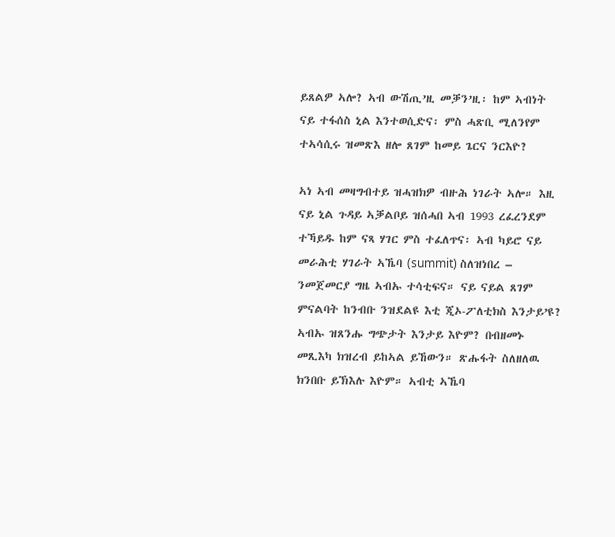ይጸልዎ ኣሎ? ኣብ ውሽጢ’ዚ መቓን’ዚ፡ ከም ኣብነት ናይ ተፋሰስ ኒል እንተወሲድና፡ ምስ ሓጽቢ ሚለንየም ተኣሳሲሩ ዝመጽእ ዘሎ ጸገም ከመይ ጌርና ንርእዮ?

ኣነ ኣብ መዛግብተይ ዝሓዝክዎ ብዙሕ ነገራት ኣሎ። እዚ ናይ ኒል ጉዳይ ኣቓልቦይ ዝሰሓበ ኣብ 1993 ረፈረንደም ተኻይዱ ከም ናጻ ሃገር ምስ ተፈለጥና፡ ኣብ ካይሮ ናይ መራሕቲ ሃገራት ኣኼባ (summit) ስለዝነበረ – ንመጀመርያ ግዜ ኣብኡ ተሳቲፍና። ናይ ናይል ጸገም ምናልባት ከንብቡ ንዝደልዩ እቲ ጂኦ-ፖለቲክስ እንታይ’ዩ? ኣብኡ ዝጸንሑ ግጭታት እንታይ እዮም? በብዘመኑ መጺእካ ክዝረብ ይከኣል ይኸውን። ጽሑፋት ስለዘለዉ ክንበቡ ይኽእሉ እዮም። ኣብቲ ኣኼባ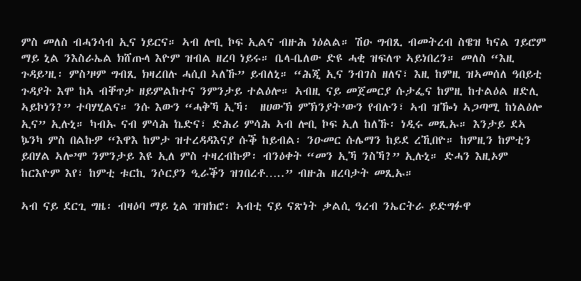ምስ መለስ ብሓንሳብ ኢና ነይርና። ኣብ ሎቢ ኮፍ ኢልና ብዙሕ ነዕልል። ሽዑ ግብጺ ብመትረብ ስዌዝ ካናል ገይሮም ማይ ኒል ንእስራኤል ክሸጡላ እዮም ዝብል ዘረባ ነይሩ። ቤላ-ቤለው ድዩ ሓቂ ዝፍለጥ ኣይነበረን። መለስ “እዚ ጉዳይ’ዚ፡ ምስ’ዞም ግብጺ ክዛረበሉ ሓሲበ ኣለኹ” ይብለኒ። “ሕጂ ኢና ንብገስ ዘለና፣ እዚ ከምዚ ዝኣመሰለ ዓበይቲ ጉዳያት እሞ ከኣ ብቐጥታ ዘይምልከተና ንምንታይ ተልዕሎ። ኣብዚ ናይ መጀመርያ ሱታፌና ከምዚ ከተልዕል ዘድሊ ኣይኮነን?” ተባሃሂልና። ንሱ እውን “ሓቅኻ ኢኻ፡  ዘሀውኽ ምኽንያት’ውን የብሉን፣ ኣብ ዝዀነ ኣጋጣሚ ከነልዕሎ ኢና” ኢሉኒ። ካብኡ ናብ ምሳሕ ኬድና፣ ድሕሪ ምሳሕ ኣብ ሎቢ ኮፍ ኢለ ከለኹ፡ ነዲሩ መጺኡ። እንታይ ደኣ ኴንካ ምስ በልኩዎ “እዋእ ከምታ ዝተረዳዳእናያ ሱቕ ከይብል፡ ንዑመር ሱሌማን ከይደ ረኺበዮ። ከምዚን ከምቲን ይበሃል ኣሎ’ሞ ንምንታይ እዩ ኢለ ምስ ተዛረብኩዎ፡ ብንዕቀት “መን ኢኻ ንስኻ?” ኢሉኒ። ድሓን እዚኦም ከርእዮም እየ፣ ከምቲ ቱርኪ ንሶርያን ዒራቕን ዝገበረቶ…..” ብዙሕ ዘረባታት መጺኡ።

ኣብ ናይ ደርጊ ግዜ፡ ብዛዕባ ማይ ኒል ዝዝክሮ፡ ኣብቲ ናይ ናጽነት ቃልሲ ዓረብ ንኤርትራ ይድግፉዋ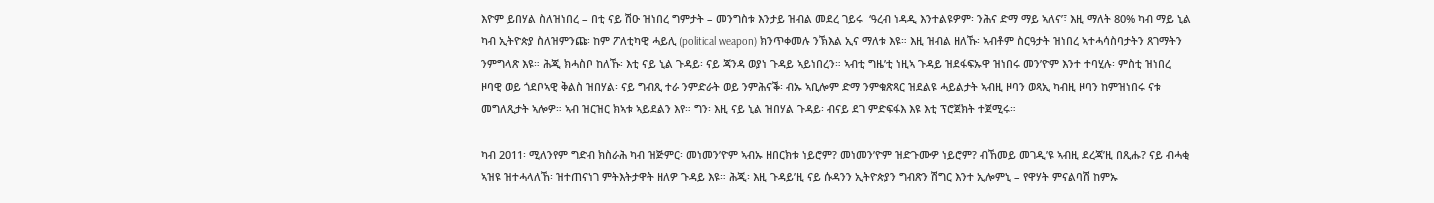እዮም ይበሃል ስለዝነበረ – በቲ ናይ ሽዑ ዝነበረ ግምታት – መንግስቱ እንታይ ዝብል መደረ ገይሩ  ‘ዓረብ ነዳዲ እንተልዩዎም፡ ንሕና ድማ ማይ ኣለና’፣ እዚ ማለት 80% ካብ ማይ ኒል ካብ ኢትዮጵያ ስለዝምንጩ፡ ከም ፖለቲካዊ ሓይሊ (political weapon) ክንጥቀመሉ ንኽእል ኢና ማለቱ እዩ። እዚ ዝብል ዘለኹ፡ ኣብቶም ስርዓታት ዝነበረ ኣተሓሳስባታትን ጸገማትን ንምግላጽ እዩ። ሕጂ ክሓስቦ ከለኹ፡ እቲ ናይ ኒል ጉዳይ፡ ናይ ጃንዳ ወያነ ጉዳይ ኣይነበረን። ኣብቲ ግዜ’ቲ ነዚኣ ጉዳይ ዝደፋፍኡዋ ዝነበሩ መን’ዮም እንተ ተባሂሉ፡ ምስቲ ዝነበረ ዞባዊ ወይ ጎደቦኣዊ ቅልስ ዝበሃል፡ ናይ ግብጺ ተራ ንምድራት ወይ ንምሕናቕ፡ ብኡ ኣቢሎም ድማ ንምቁጽጻር ዝደልዩ ሓይልታት ኣብዚ ዞባን ወጻኢ ካብዚ ዞባን ከምዝነበሩ ናቱ መግለጺታት ኣሎዎ። ኣብ ዝርዝር ክኣቱ ኣይደልን እየ። ግን፡ እዚ ናይ ኒል ዝበሃል ጉዳይ፡ ብናይ ደገ ምድፍፋእ እዩ እቲ ፕሮጀክት ተጀሚሩ።

ካብ 2011፡ ሚለንየም ግድብ ክስራሕ ካብ ዝጅምር፡ መነመን’ዮም ኣብኡ ዘበርክቱ ነይሮም? መነመን’ዮም ዝድጉሙዎ ነይሮም? ብኸመይ መገዲ’ዩ ኣብዚ ደረጃ’ዚ በጺሑ? ናይ ብሓቂ ኣዝዩ ዝተሓላለኸ፡ ዝተጠናነገ ምትእትታዋት ዘለዎ ጉዳይ እዩ። ሕጂ፡ እዚ ጉዳይ’ዚ ናይ ሱዳንን ኢትዮጵያን ግብጽን ሽግር እንተ ኢሎምኒ – የዋሃት ምናልባሽ ከምኡ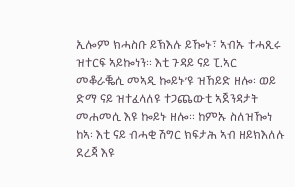ኢሎም ክሓስቡ ይኽእሉ ይዀኑ፣ ኣብኡ ተሓጺሩ ዝተርፍ ኣይኰነን። እቲ ጉዳይ ናይ ፒ.ኣር መቆራቘሲ መኣዲ ኰይኑ’ዩ ዝኸይድ ዘሎ፡ ወይ ድማ ናይ ዝተፈላለዩ ተጋጨውቲ ኣጀንዳታት መሐመሲ እዩ ኰይኑ ዘሎ። ከምኡ ስለዝዀነ ከኣ፡ እቲ ናይ ብሓቂ ሽግር ክፍታሕ ኣብ ዘይክእለሉ ደረጃ እዩ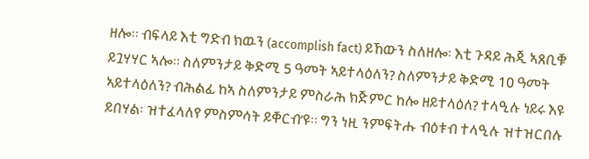ዘሎ። ብፍላይ እቲ ግድብ ክዉን (accomplish fact) ይኸውን ስለዘሎ፡ እቲ ጉዳይ ሕጂ ኣጸቢቑ ይጓሃሃር ኣሎ። ስለምንታይ ቅድሚ 5 ዓመት ኣይተላዕለን? ስለምንታይ ቅድሚ 10 ዓመት ኣይተላዕለን? ብሕልፊ ከኣ ስለምንታይ ምስራሕ ክጅምር ከሎ ዘይተላዕለ? ተላዒሉ ነይሩ እዩ ይበሃል፡ ዝተፈላለየ ምስምሳት ይቐርብ’ዩ። ግን ነዚ ንምፍትሑ ብዕቱብ ተላዒሉ ዝተዝርበሉ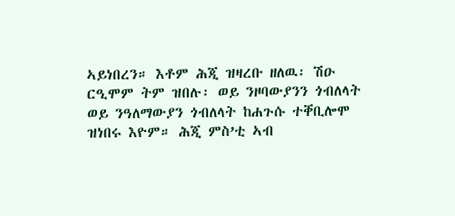ኣይነበረን። እቶም ሕጂ ዝዛረቡ ዘለዉ፡ ሽዑ ርዒሞም ትም ዝበሉ፡ ወይ ንዞባውያንን ጎብለላት ወይ ንዓለማውያን ጎብለላት ከሐጉሱ ተቐቢሎሞ ዝነበሩ እዮም። ሕጂ ምስ’ቲ ኣብ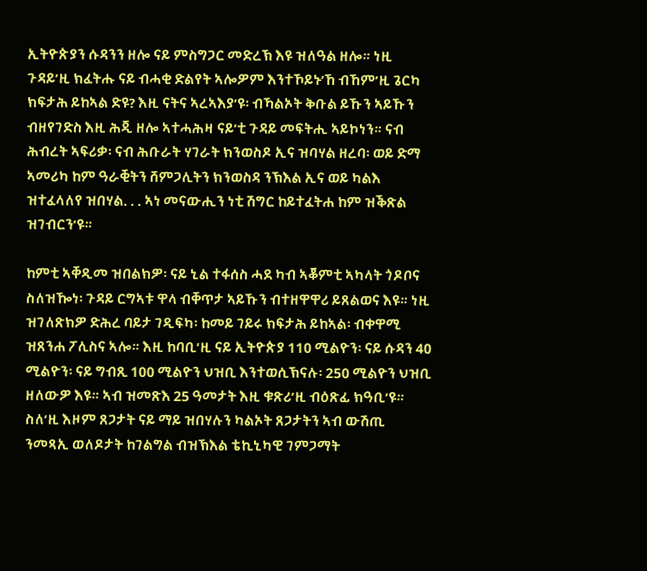ኢትዮጵያን ሱዳንን ዘሎ ናይ ምስግጋር መድረኽ እዩ ዝለዓል ዘሎ። ነዚ ጉዳይ’ዚ ክፈትሑ ናይ ብሓቂ ድልየት ኣሎዎም እንተኾይኑ’ኸ ብኸም’ዚ ጌርካ ክፍታሕ ይከኣል ድዩ? እዚ ናትና ኣረኣእያ’ዩ፡ ብኻልኦት ቅቡል ይኹን ኣይኹን ብዘየገድስ እዚ ሕጂ ዘሎ ኣተሓሕዛ ናይ’ቲ ጉዳይ መፍትሒ ኣይኮነን። ናብ ሕብረት ኣፍሪቃ፡ ናብ ሕቡራት ሃገራት ክንወስዶ ኢና ዝባሃል ዘረባ፡ ወይ ድማ ኣመሪካ ከም ዓራቒትን ሸምጋሊትን ክንወስዳ ንኽእል ኢና ወይ ካልእ ዝተፈላለየ ዝበሃል. . . ኣነ መናውሒን ነቲ ሽግር ከይተፈትሐ ከም ዝቕጽል ዝገብርን’ዩ።

ከምቲ ኣቐዲመ ዝበልክዎ፡ ናይ ኒል ተፋሰስ ሓደ ካብ ኣቖምቲ ኣካላት ጎዶቦና ስለዝዀነ፡ ጉዳይ ርግኣቱ ዋላ ብቐጥታ ኣይኹን ብተዘዋዋሪ ይጸልወና እዩ። ነዚ ዝገለጽክዎ ድሕረ ባይታ ገዲፍካ፡ ከመይ ገይሩ ክፍታሕ ይከኣል፡ ብቀዋሚ ዝጸንሐ ፖሊስና ኣሎ። እዚ ከባቢ’ዚ ናይ ኢትዮጵያ 110 ሚልዮን፡ ናይ ሱዳን 40 ሚልዮን፡ ናይ ግብጺ 100 ሚልዮን ህዝቢ እንተወሲኽናሉ፡ 250 ሚልዮን ህዝቢ ዘለውዎ እዩ። ኣብ ዝመጽእ 25 ዓመታት እዚ ቁጽሪ’ዚ ብዕጽፊ ክዓቢ’ዩ። ስለ’ዚ እዞም ጸጋታት ናይ ማይ ዝበሃሉን ካልኦት ጸጋታትን ኣብ ውሽጢ ንመጻኢ ወለዶታት ከገልግል ብዝኽእል ቴኪኒካዊ ገምጋማት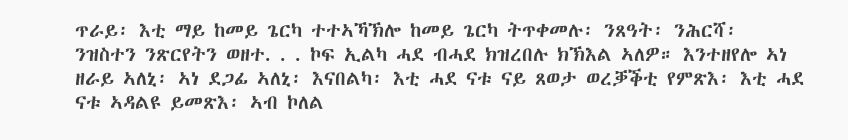ጥራይ፡ እቲ ማይ ከመይ ጌርካ ተተኣኻኽሎ ከመይ ጌርካ ትጥቀመሉ፡ ንጸዓት፡ ንሕርሻ፡ ንዝስተን ንጽርየትን ወዘተ. . . ኮፍ ኢልካ ሓደ ብሓደ ክዝረበሉ ክኽእል ኣለዎ። እንተዘየሎ ኣነ ዘራይ ኣለኒ፡ ኣነ ደጋፊ ኣለኒ፡ እናበልካ፡ እቲ ሓደ ናቱ ናይ ጸወታ ወረቓቕቲ የምጽእ፡ እቲ ሓደ ናቱ ኣዳልዩ ይመጽእ፡ ኣብ ኮለል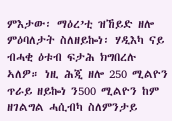ምእታው፡ ማዕረ’ቲ ዝኸይድ ዘሎ ምዕባለታት ስለዘይኰነ፡ ሃዲእካ ናይ ብሓቂ ዕቱብ ፍታሕ ክግበረሉ ኣለዎ። ነዚ ሕጂ ዘሎ 250 ሚልዮን ጥራይ ዘይኰነ ን500 ሚልዮን ከም ዘገልግል ሓሲብካ ስለምንታይ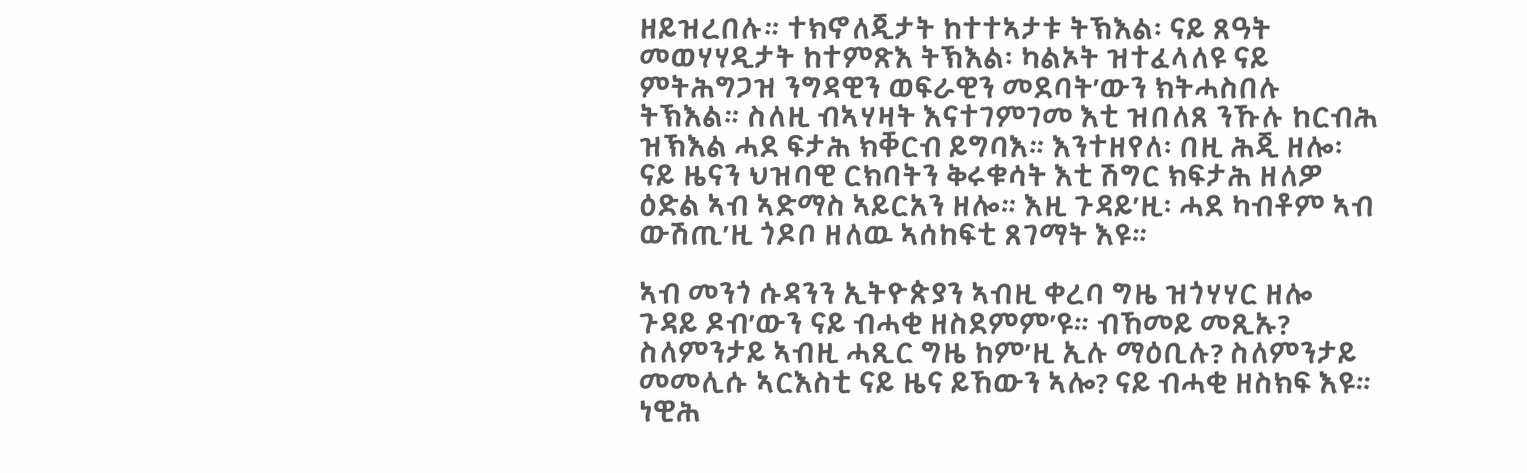ዘይዝረበሉ። ተክኖለጂታት ከተተኣታቱ ትኽእል፡ ናይ ጸዓት መወሃሃዲታት ከተምጽእ ትኽእል፡ ካልኦት ዝተፈላለዩ ናይ ምትሕግጋዝ ንግዳዊን ወፍራዊን መደባት’ውን ክትሓስበሉ ትኽእል። ስለዚ ብኣሃዛት እናተገምገመ እቲ ዝበለጸ ንኹሉ ከርብሕ ዝኽእል ሓደ ፍታሕ ክቐርብ ይግባእ። እንተዘየለ፡ በዚ ሕጂ ዘሎ፡ ናይ ዜናን ህዝባዊ ርክባትን ቅሩቁሳት እቲ ሽግር ክፍታሕ ዘለዎ ዕድል ኣብ ኣድማስ ኣይርአን ዘሎ። እዚ ጉዳይ’ዚ፡ ሓደ ካብቶም ኣብ ውሽጢ’ዚ ጎዶቦ ዘለዉ ኣሰከፍቲ ጸገማት እዩ።

ኣብ መንጎ ሱዳንን ኢትዮጵያን ኣብዚ ቀረባ ግዜ ዝጎሃሃር ዘሎ ጉዳይ ዶብ’ውን ናይ ብሓቂ ዘስደምም’ዩ። ብኸመይ መጺኡ? ስለምንታይ ኣብዚ ሓጺር ግዜ ከም’ዚ ኢሉ ማዕቢሉ? ስለምንታይ መመሊሱ ኣርእስቲ ናይ ዜና ይኸውን ኣሎ? ናይ ብሓቂ ዘስክፍ እዩ። ነዊሕ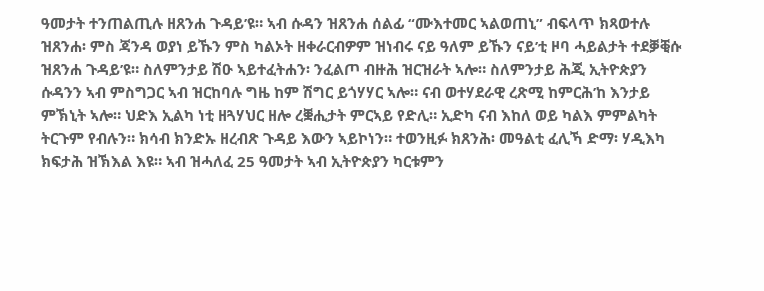ዓመታት ተንጠልጢሉ ዘጸንሐ ጉዳይ’ዩ። ኣብ ሱዳን ዝጸንሐ ሰልፊ “ሙእተመር ኣልወጠኒ” ብፍላጥ ክጻወተሉ ዝጸንሐ፡ ምስ ጃንዳ ወያነ ይኹን ምስ ካልኦት ዘቀራርብዎም ዝነብሩ ናይ ዓለም ይኹን ናይ’ቲ ዞባ ሓይልታት ተደቓቒሱ ዝጸንሐ ጉዳይ’ዩ። ስለምንታይ ሽዑ ኣይተፈትሐን፡ ንፈልጦ ብዙሕ ዝርዝራት ኣሎ። ስለምንታይ ሕጂ ኢትዮጵያን ሱዳንን ኣብ ምስግጋር ኣብ ዝርከባሉ ግዜ ከም ሽግር ይጎሃሃር ኣሎ። ናብ ወተሃደራዊ ረጽሚ ከምርሕ’ከ እንታይ ምኽኒት ኣሎ። ህድእ ኢልካ ነቲ ዘጓሃህር ዘሎ ረቛሒታት ምርኣይ የድሊ። ኢድካ ናብ እከለ ወይ ካልእ ምምልካት ትርጉም የብሉን። ክሳብ ክንድኡ ዘረብጽ ጉዳይ እውን ኣይኮነን። ተወንዚፉ ክጸንሕ፡ መዓልቲ ፈሊኻ ድማ፡ ሃዲእካ ክፍታሕ ዝኽእል እዩ። ኣብ ዝሓለፈ 25 ዓመታት ኣብ ኢትዮጵያን ካርቱምን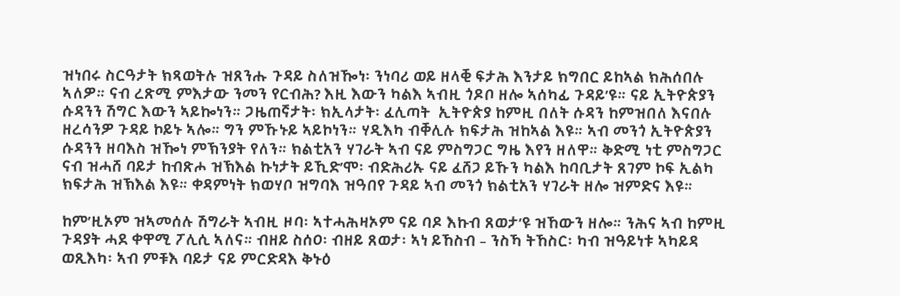ዝነበሩ ስርዓታት ክጻወትሉ ዝጸንሑ ጉዳይ ስለዝዀነ፡ ንነባሪ ወይ ዘላቒ ፍታሕ እንታይ ክግበር ይከኣል ክሕሰበሉ ኣለዎ። ናብ ረጽሚ ምእታው ንመን የርብሕ? እዚ እውን ካልእ ኣብዚ ጎዶቦ ዘሎ ኣሰካፊ ጉዳይ’ዩ። ናይ ኢትዮጵያን ሱዳንን ሽግር እውን ኣይኰነን። ጋዜጠኛታት፡ ክኢላታት፡ ፈሊጣት  ኢትዮጵያ ከምዚ በለት ሱዳን ከምዝበለ እናበሉ ዘረሳንዎ ጉዳይ ኮይኑ ኣሎ። ግን ምኹኑይ ኣይኮነን። ሃዲእካ ብቐሊሉ ክፍታሕ ዝከኣል እዩ። ኣብ መንጎ ኢትዮጵያን ሱዳንን ዘባእስ ዝዀነ ምኽንያት የለን። ክልቲአን ሃገራት ኣብ ናይ ምስግጋር ግዜ እየን ዘለዋ። ቅድሚ ነቲ ምስግጋር ናብ ዝሓሸ ባይታ ከብጽሖ ዝኽእል ኩነታት ይኺድ’ሞ፡ ብድሕሪኡ ናይ ፈሸጋ ይኹን ካልእ ከባቢታት ጸገም ኮፍ ኢልካ ክፍታሕ ዝኽእል እዩ። ቀዳምነት ክወሃቦ ዝግባእ ዝዓበየ ጉዳይ ኣብ መንጎ ክልቲአን ሃገራት ዘሎ ዝምድና እዩ።

ከም’ዚኦም ዝኣመሰሉ ሽግራት ኣብዚ ዞባ፡ ኣተሓሕዛኦም ናይ ባዶ እኩብ ጸወታ’ዩ ዝኸውን ዘሎ። ንሕና ኣብ ከምዚ ጉዳያት ሓደ ቀዋሚ ፖሊሲ ኣለና። ብዘይ ስሰዐ፡ ብዘይ ጸወታ፡ ኣነ ይኸስብ – ንስኻ ትኸስር፡ ካብ ዝዓይነቱ ኣካይዳ ወጺእካ፡ ኣብ ምቹእ ባይታ ናይ ምርድዳእ ቅኑዕ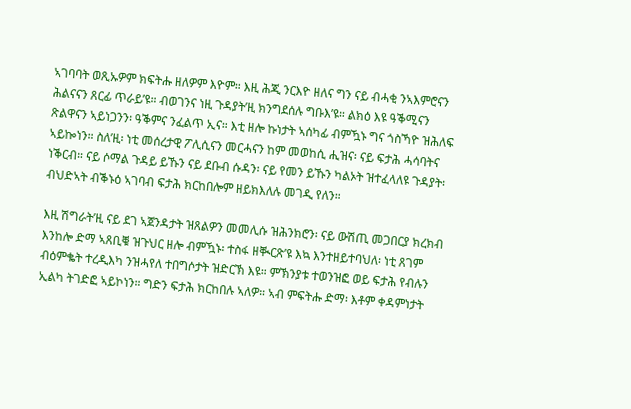ኣገባባት ወጺኡዎም ክፍትሑ ዘለዎም እዮም። እዚ ሕጂ ንርእዮ ዘለና ግን ናይ ብሓቂ ንኣእምሮናን ሕልናናን ጸርፊ ጥራይ’ዩ። ብወገንና ነዚ ጉዳያት’ዚ ክንግደሰሉ ግቡእ’ዩ። ልክዕ እዩ ዓቕሚናን ጽልዋናን ኣይነጋንን፡ ዓቕምና ንፈልጥ ኢና። እቲ ዘሎ ኩነታት ኣሰካፊ ብምዃኑ ግና ጎስኻዮ ዝሕለፍ ኣይኰነን። ስለ’ዚ፡ ነቲ መሰረታዊ ፖሊሲናን መርሓናን ከም መወከሲ ሒዝና፡ ናይ ፍታሕ ሓሳባትና ነቕርብ። ናይ ሶማል ጉዳይ ይኹን ናይ ደቡብ ሱዳን፡ ናይ የመን ይኹን ካልኦት ዝተፈላለዩ ጉዳያት፡ ብህድኣት ብቕኑዕ ኣገባብ ፍታሕ ክርከበሎም ዘይክእለሉ መገዲ የለን።

እዚ ሽግራት’ዚ ናይ ደገ ኣጀንዳታት ዝጸልዎን መመሊሱ ዝሕንክሮን፡ ናይ ውሽጢ መጋበርያ ክረክብ እንከሎ ድማ ኣጸቢቑ ዝጉህር ዘሎ ብምዃኑ፡ ተስፋ ዘቚርጽ’ዩ እኳ እንተዘይተባህለ፡ ነቲ ጸገም ብዕምቈት ተረዲእካ ንዝሓየለ ተበግሶታት ዝድርኽ እዩ። ምኽንያቱ ተወንዝፎ ወይ ፍታሕ የብሉን ኢልካ ትገድፎ ኣይኮነን። ግድን ፍታሕ ክርከበሉ ኣለዎ። ኣብ ምፍትሑ ድማ፡ እቶም ቀዳምነታት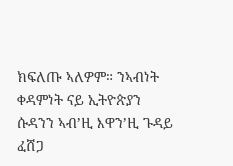ክፍለጡ ኣለዎም። ንኣብነት ቀዳምነት ናይ ኢትዮጵያን ሱዳንን ኣብ’ዚ እዋን’ዚ ጉዳይ ፈሸጋ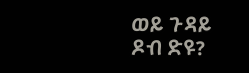ወይ ጉዳይ ዶብ ድዩ?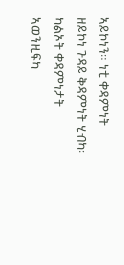ኣይኮነን። ነቲ ቀዳምነት ዘይኮነ ጉዳይ ቅዳምነት ሂብካ፡ ካልኦት ቀዳምነታት ኣወንዚፍካ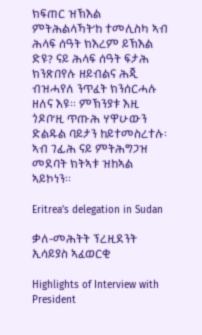ክፍጠር ዝኽእል ምትሕልላኻት’ከ ተመሊስካ ኣብ ሕላፍ ሰዓት ክእረም ይኽእል ድዩ? ናይ ሕላፍ ሰዓት ፍታሕ ክንጽበየሉ ዘይብልና ሕጂ ብዝሓየለ ንጥፈት ክንሰርሓሉ ዘለና እዩ። ምኽንያቱ እዚ ጎዶቦ’ዚ ጥጡሕ ሃዋሁውን ድልዱል ባይታን ከይተመስረተሉ፡ ኣብ ገፊሕ ናይ ምትሕግጋዝ መደባት ክትኣቱ ዝከኣል ኣይኮነን።

Eritrea’s delegation in Sudan

ቃለ-መሕትት ፕረዚደንት ኢሳይያስ ኣፈወርቂ

Highlights of Interview with President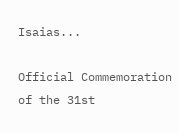Isaias...

Official Commemoration of the 31st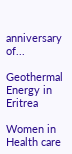anniversary of...

Geothermal Energy in Eritrea

Women in Health care